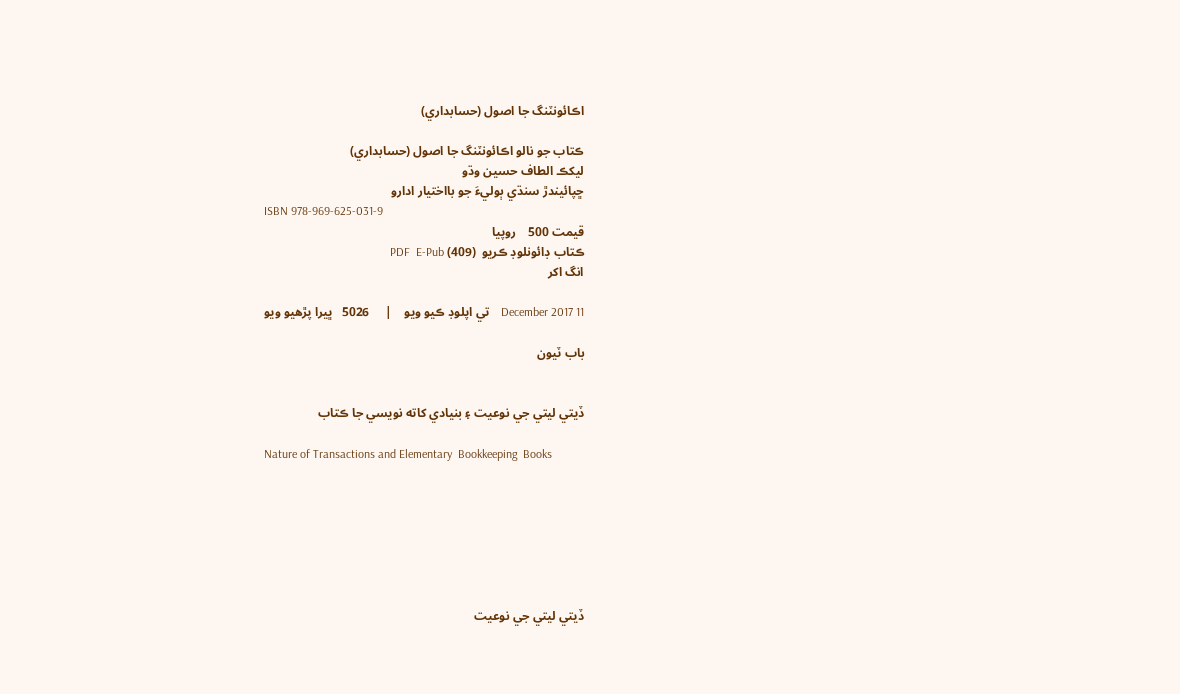اڪائونٽنگ جا اصول (حسابداري)

ڪتاب جو نالو اڪائونٽنگ جا اصول (حسابداري)
ليکڪ الطاف حسين وڌو
ڇپائيندڙ سنڌي ٻوليءَ جو بااختيار ادارو
ISBN 978-969-625-031-9
قيمت 500    روپيا
ڪتاب ڊائونلوڊ ڪريو  (409) PDF  E-Pub
انگ اکر

11 December 2017    تي اپلوڊ ڪيو ويو    |     5026   ڀيرا پڙهيو ويو

باب ٽيون


ڏيتي ليتي جي نوعيت ۽ بنيادي کاته نويسي جا ڪتاب

Nature of Transactions and Elementary  Bookkeeping  Books







ڏيتي ليتي جي نوعيت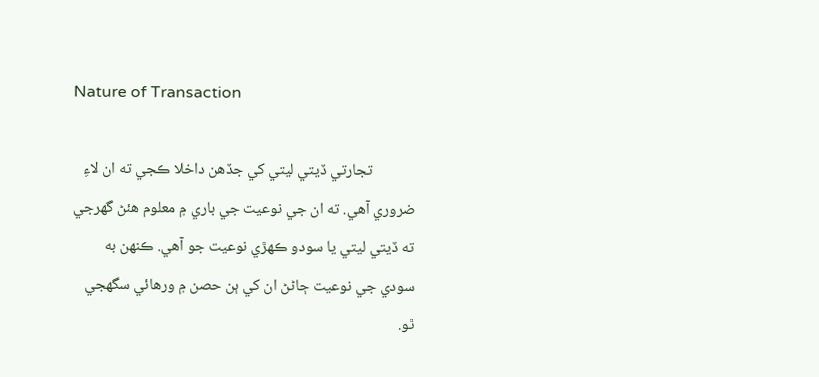Nature of Transaction

            تجارتي ڏيتي ليتي کي جڏهن داخلا ڪجي ته ان لاءِ ضروري آهي. ته ان جي نوعيت جي باري ۾ معلوم هئڻ گهرجي ته ڏيتي ليتي يا سودو ڪهڙي نوعيت جو آهي. ڪنهن به سودي جي نوعيت ڄاڻڻ ان کي ٻن حصن ۾ ورهائي سگهجي ٿو.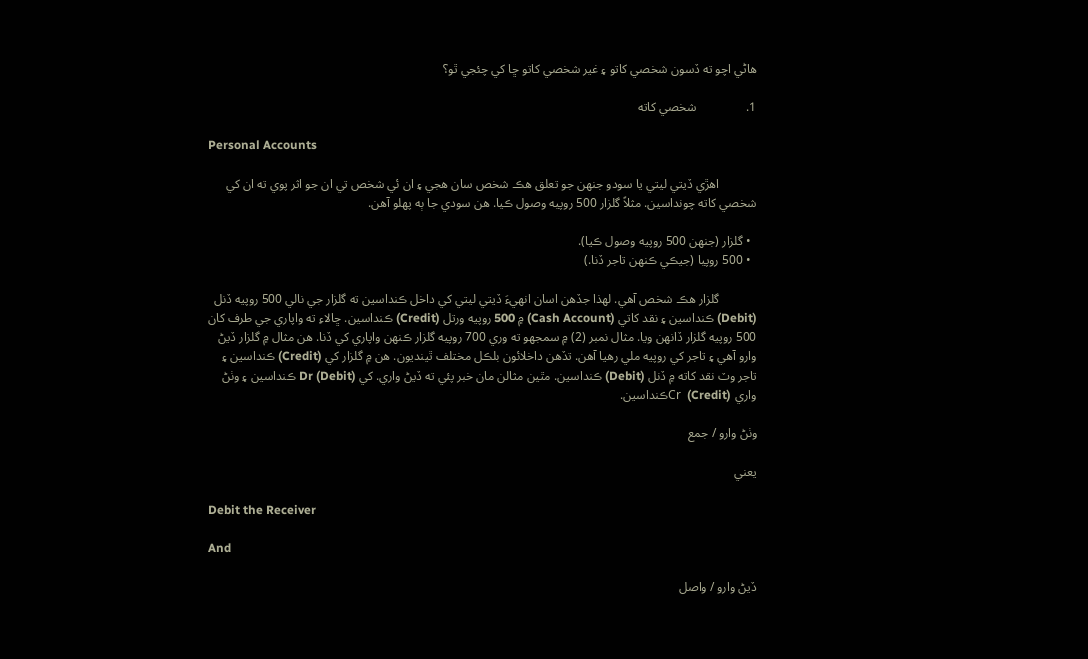هاڻي اچو ته ڏسون شخصي کاتو ۽ غير شخصي کاتو ڇا کي چئجي ٿو؟

1.                شخصي کاته

Personal Accounts

            اهڙي ڏيتي ليتي يا سودو جنهن جو تعلق هڪ شخص سان هجي ۽ ان ئي شخص تي ان جو اثر پوي ته ان کي شخصي کاته چونداسين. مثلاً گلزار 500 روپيه وصول ڪيا. هن سودي جا ٻه پهلو آهن.

  • گلزار (جنهن 500 روپيه وصول ڪيا).
  • 500 روپيا (جيڪي ڪنهن تاجر ڏنا.)

            گلزار هڪ شخص آهي. لهذا جڏهن اسان انهيءَ ڏيتي ليتي کي داخل ڪنداسين ته گلزار جي نالي 500 روپيه ڏنل (Debit) ڪنداسين ۽ نقد کاتي (Cash Account) ۾ 500 روپيه ورتل (Credit) ڪنداسين. ڇالاءِ ته واپاري جي طرف کان 500 روپيه گلزار ڏانهن ويا. مثال نمبر (2) ۾ سمجهو ته وري 700 روپيه گلزار ڪنهن واپاري کي ڏنا. هن مثال ۾ گلزار ڏيڻ وارو آهي ۽ تاجر کي روپيه ملي رهيا آهن. تڏهن داخلائون بلڪل مختلف ٿينديون. هن ۾ گلزار کي (Credit) ڪنداسين ۽ تاجر وٽ نقد کاته ۾ ڏنل (Debit) ڪنداسين. مٿين مثالن مان خبر پئي ته ڏيڻ واري. کي (Debit) Dr ڪنداسين ۽ وٺڻ واري (Credit)  Crڪنداسين.

وٺڻ وارو / جمع

يعني

Debit the Receiver

And

ڏيڻ وارو / واصل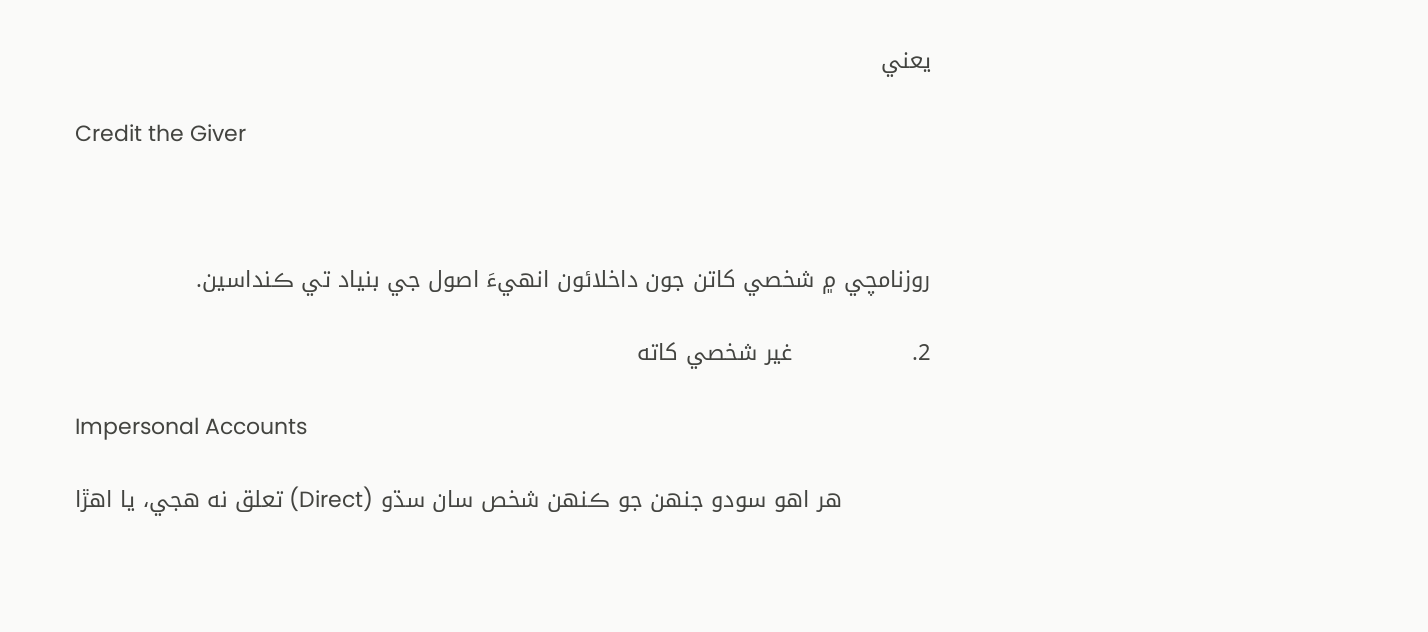يعني

Credit the Giver



روزنامچي ۾ شخصي کاتن جون داخلائون انهيءَ اصول جي بنياد تي ڪنداسين.

2.                غير شخصي کاته

Impersonal Accounts

            هر اهو سودو جنهن جو ڪنهن شخص سان سڌو (Direct) تعلق نه هجي، يا اهڙا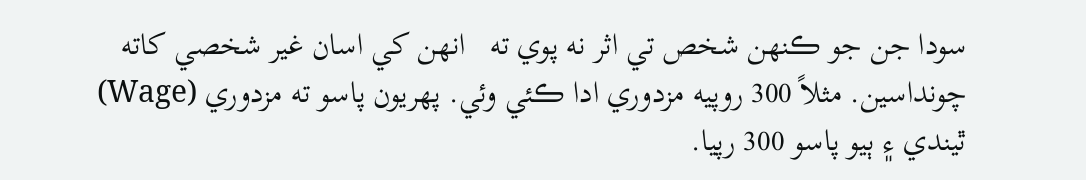سودا جن جو ڪنهن شخص تي اثر نه پوي ته   انهن کي اسان غير شخصي کاته چونداسين. مثلاً 300 روپيه مزدوري ادا ڪئي وئي. پهريون پاسو ته مزدوري (Wage) ٿيندي ۽ ٻيو پاسو 300 رپيا.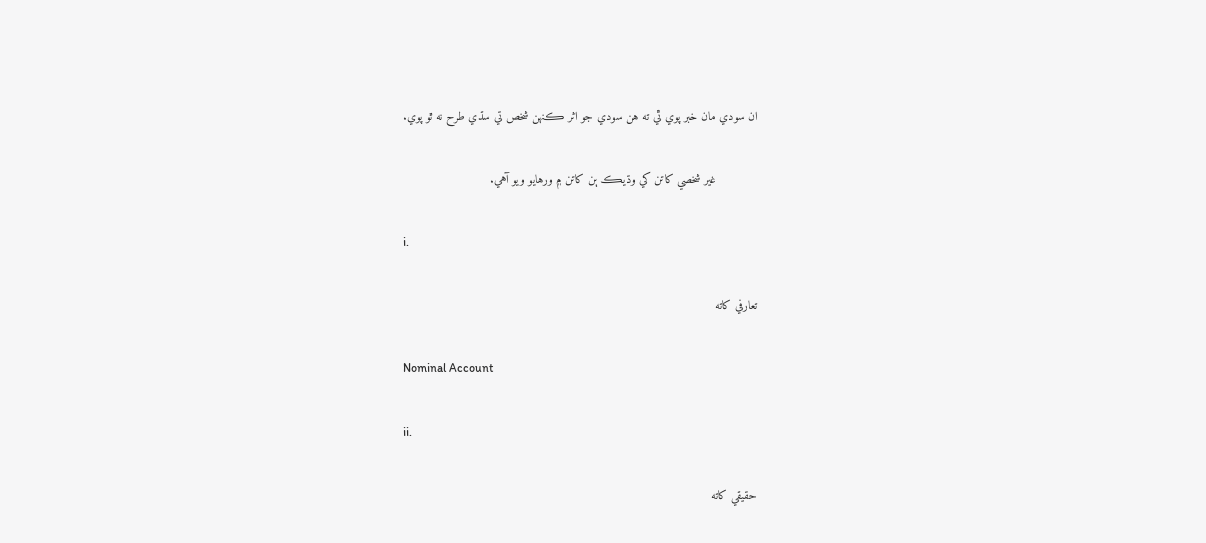ان سودي مان خبر پوي ٿي ته هن سودي جو اثر ڪنهن شخص تي سڌي طرح نه ٿو پوي.

            غير شخصي کاتن کي وڌيڪ ٻن کاتن ۾ ورهايو ويو آهي.

i.

تعارفي کاته

Nominal Account

ii.

حقيقي کاته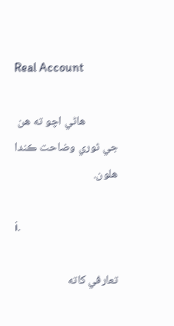Real Account

            هاڻي اچو ته هن جي ٿوري وضاحت ڪندا هلون.

i.

تعارفي کاته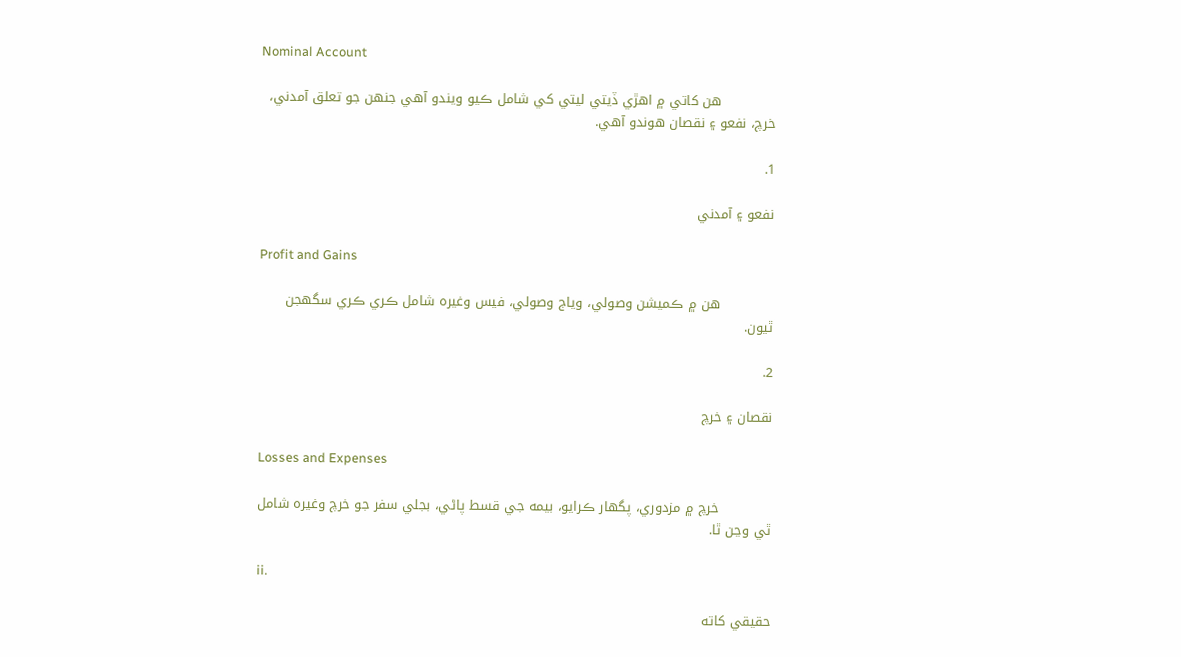Nominal Account

            هن کاتي ۾ اهڙي ڏيتي ليتي کي شامل ڪيو ويندو آهي جنهن جو تعلق آمدني، خرچ، نفعو ۽ نقصان هوندو آهي.

1.

نفعو ۽ آمدني

Profit and Gains

            هن ۾ ڪميشن وصولي، وياج وصولي، فيس وغيره شامل ڪري ڪري سگهجن ٿيون.

2.

نقصان ۽ خرچ

Losses and Expenses

            خرچ ۾ مزدوري، پگهار ڪرايو، بيمه جي قسط پاڻي، بجلي سفر جو خرچ وغيره شامل ٿي وڃن ٿا.

ii.

حقيقي کاته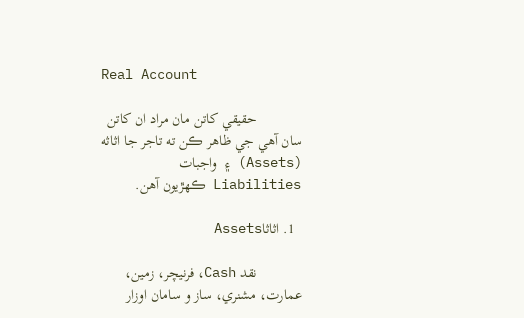Real Account

            حقيقي کاتن مان مراد ان کاتن سان آهي جي ظاهر ڪن ته تاجر جا اثاثه (Assets) ۽ واجبات Liabilities ڪهڙيون آهن.

  1. اثاثاAssets

            نقد Cash، فرنيچر، زمين، عمارت، مشنري، ساز و سامان اوزار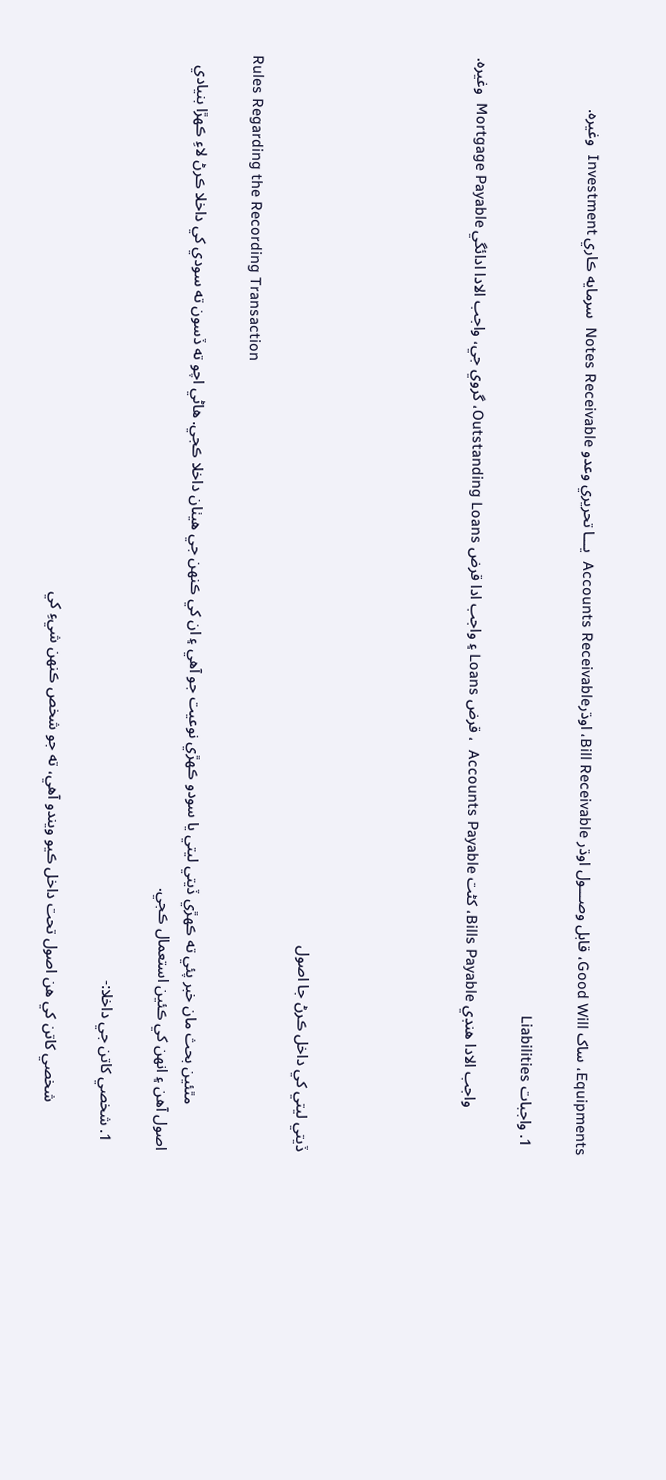Equipments، ساک Good Will، قابل وصـــول اوڌر Bill Receivable، اوڌرAccounts Receivable  يـــا تحريري وعدو Notes Receivable  سرمايه ڪاري Investment  وغيره.

  1. واجبات Liabilities

            واجب الادا هنڊي Bills Payable، کڻت Accounts Payable  ، قرض Loans ۽ واجب ادا قرض Outstanding Loans، گروي جي، واجب الادا ادائگي Mortgage Payable  وغيره.





ڏيتي ليتي کي داخل ڪرڻ جا اصول

Rules Regarding the Recording Transaction

            مٿئين بحث مان خبر پئي ته ڪهڙي ڏيتي ليتي يا سودو ڪهڙي نوعيت جو آهي ۽ ان کي ڪنهن جي هيٺان داخلا ڪجي. هاڻي اچو ته ڏسون ته سودي کي داخلا ڪرڻ لاءِ ڪهڙا بنيادي اصول آهن ۽ انهن کي ڪئين استعمال ڪجي.

  1. شخصي کاتن جي داخلا:-

            شخصي کاتن کي هن اصول تحت داخل ڪيو ويندو آهي، ته جو شخص ڪنهن شيءِ کي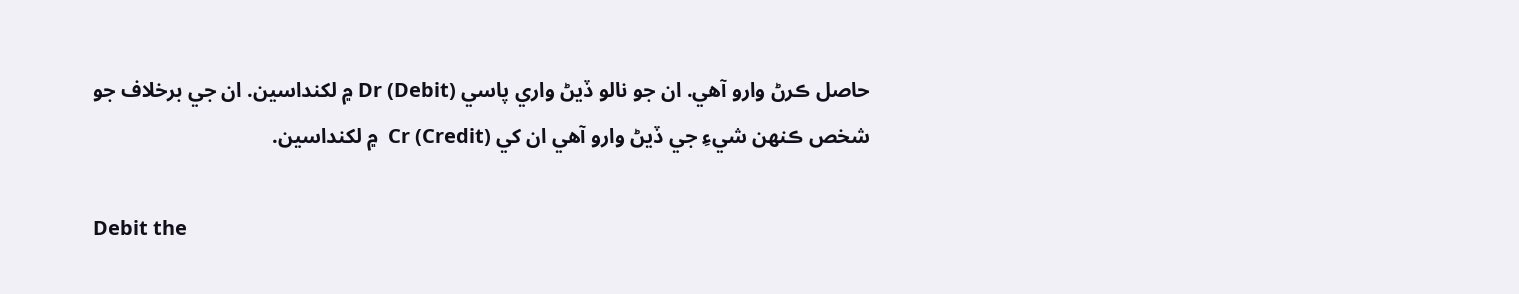حاصل ڪرڻ وارو آهي. ان جو نالو ڏيڻ واري پاسي (Debit) Dr ۾ لکنداسين. ان جي برخلاف جو شخص ڪنهن شيءِ جي ڏيڻ وارو آهي ان کي (Credit) Cr  ۾ لکنداسين.

Debit the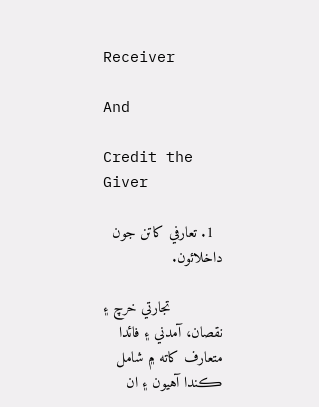Receiver

And

Credit the Giver

  1. تعارفي کاتن جون داخلائون.

            تجارتي خرچ ۽ نقصان، آمدني ۽ فائدا متعارف کاته ۾ شامل ڪندا آهيون ۽ ان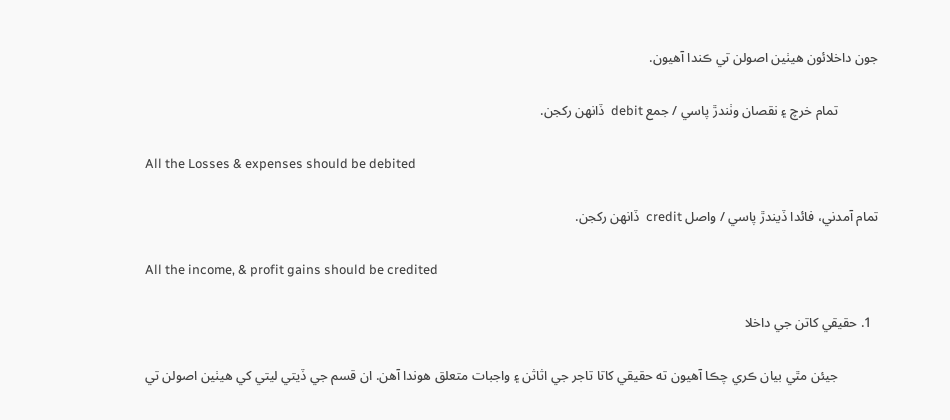جون داخلائون هيٺين اصولن تي ڪندا آهيون.

            تمام خرچ ۽ نقصان وٺندڙ پاسي / جمع debit  ڏانهن رکجن.

All the Losses & expenses should be debited

تمام آمدني، فائدا ڏيندڙ پاسي / واصل credit  ڏانهن رکجن.

All the income, & profit gains should be credited

  1. حقيقي کاتن جي داخلا

            جيئن مٿي بيان ڪري چڪا آهيون ته حقيقي کاتا تاجر جي اثاثن ۽ واجبات متعلق هوندا آهن. ان قسم جي ڏيتي ليتي کي هيٺين اصولن تي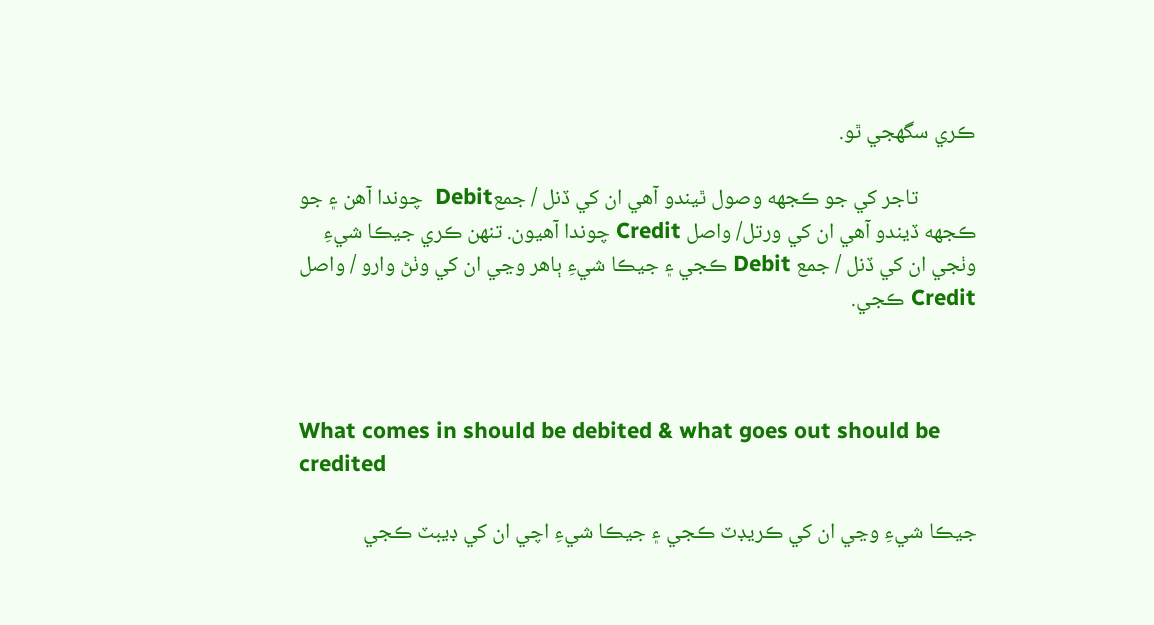ڪري سگهجي ٿو.

            تاجر کي جو ڪجهه وصول ٿيندو آهي ان کي ڏنل / جمعDebit  چوندا آهن ۽ جو ڪجهه ڏيندو آهي ان کي ورتل/ واصل Credit چوندا آهيون. تنهن ڪري جيڪا شيءِ وٺجي ان کي ڏنل / جمع Debit ڪجي ۽ جيڪا شيءِ ٻاهر وڃي ان کي وٺڻ وارو / واصل Credit ڪجي.



What comes in should be debited & what goes out should be credited

جيڪا شيءِ وڃي ان کي ڪريڊٽ ڪجي ۽ جيڪا شيءِ اچي ان کي ڊيبٽ ڪجي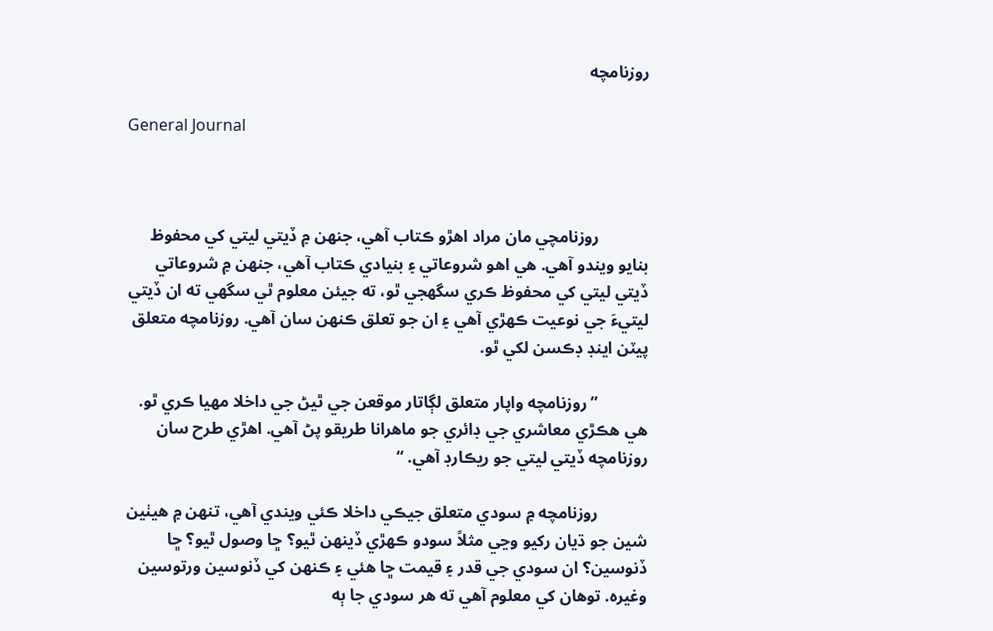روزنامچه

General Journal



            روزنامچي مان مراد اهڙو ڪتاب آهي، جنهن ۾ ڏيتي ليتي کي محفوظ بنايو ويندو آهي. هي اهو شروعاتي ۽ بنيادي ڪتاب آهي، جنهن ۾ شروعاتي ڏيتي ليتي کي محفوظ ڪري سگهجي ٿو، ته جيئن معلوم ٿي سگهي ته ان ڏيتي ليتيءَ جي نوعيت ڪهڙي آهي ۽ ان جو تعلق ڪنهن سان آهي. روزنامچه متعلق پيٽن اينڊ ڊڪسن لکي ٿو.

            ”روزنامچه واپار متعلق لڳاتار موقعن جي ٿيڻ جي داخلا مهيا ڪري ٿو. هي هڪڙي معاشري جي ڊائري جو ماهرانا طريقو پڻ آهي. اهڙي طرح سان روزنامچه ڏيتي ليتي جو ريڪارڊ آهي. “

            روزنامچه ۾ سودي متعلق جيڪي داخلا ڪئي ويندي آهي، تنهن ۾ هيٺين شين جو ڌيان رکيو وڃي مثلاً سودو ڪهڙي ڏينهن ٿيو؟ ڇا وصول ٿيو؟ ڇا ڏنوسين؟ ان سودي جي قدر ۽ قيمت ڇا هئي ۽ ڪنهن کي ڏنوسين ورتوسين وغيره. توهان کي معلوم آهي ته هر سودي جا ٻه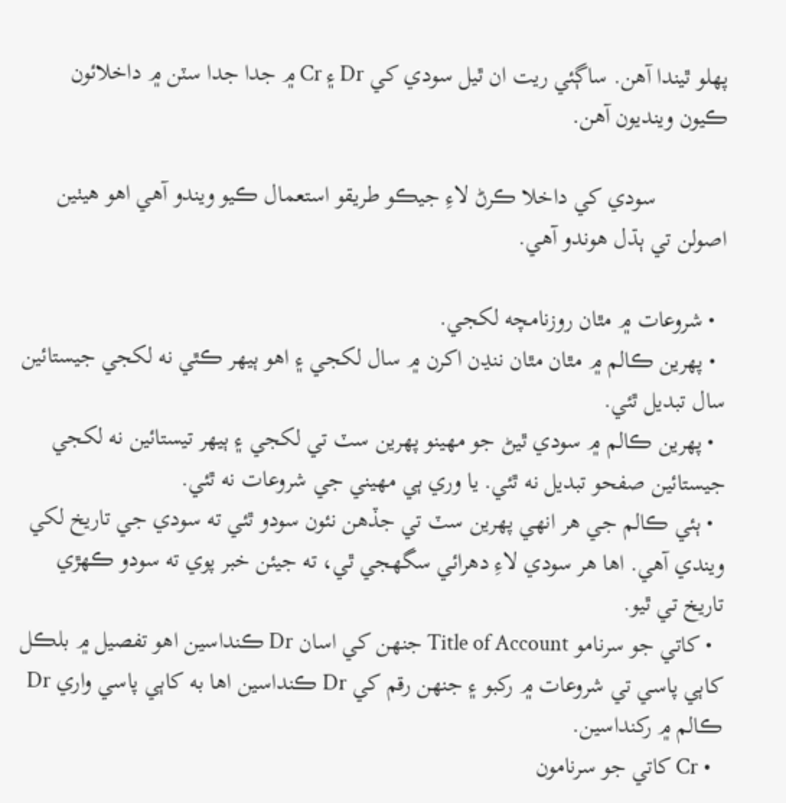پهلو ٿيندا آهن. ساڳئي ريت ان ٿيل سودي کي Dr ۽ Cr ۾ جدا جدا سٽن ۾ داخلائون ڪيون وينديون آهن.

            سودي کي داخلا ڪرڻ لاءِ جيڪو طريقو استعمال ڪيو ويندو آهي اهو هيٺين اصولن تي ٻڌل هوندو آهي.

  • شروعات ۾ مٿان روزنامچه لکجي.
  • پهرين ڪالم ۾ مٿان مٿان ننڍن اکرن ۾ سال لکجي ۽ اهو ٻيهر ڪٿي نه لکجي جيستائين سال تبديل ٿئي.
  • پهرين ڪالم ۾ سودي ٿيڻ جو مهينو پهرين سٽ تي لکجي ۽ ٻيهر تيستائين نه لکجي جيستائين صفحو تبديل نه ٿئي. يا وري ٻي مهيني جي شروعات نه ٿئي.
  • ٻئي ڪالم جي هر انهي پهرين سٽ تي جڏهن نئون سودو ٿئي ته سودي جي تاريخ لکي ويندي آهي. اها هر سودي لاءِ دهرائي سگهجي ٿي، ته جيئن خبر پوي ته سودو ڪهڙي تاريخ تي ٿيو.
  • کاتي جو سرنامو Title of Account جنهن کي اسان Dr ڪنداسين اهو تفصيل ۾ بلڪل کاٻي پاسي تي شروعات ۾ رکبو ۽ جنهن رقم کي Dr ڪنداسين اها به کاٻي پاسي واري Dr ڪالم ۾ رکنداسين.
  • Cr کاتي جو سرنامون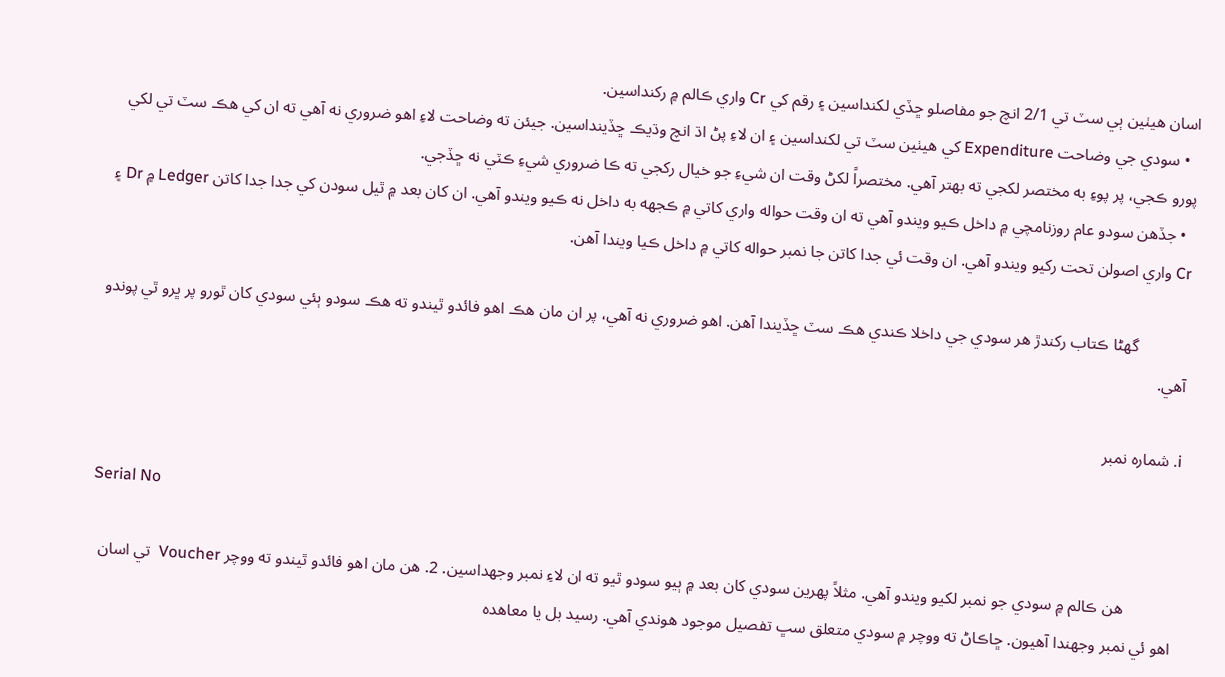اسان هيٺين ٻي سٽ تي 2/1 انچ جو مفاصلو ڇڏي لکنداسين ۽ رقم کي Cr واري ڪالم ۾ رکنداسين.
  • سودي جي وضاحت Expenditure کي هيٺين سٽ تي لکنداسين ۽ ان لاءِ پڻ اڌ انچ وڌيڪ ڇڏينداسين. جيئن ته وضاحت لاءِ اهو ضروري نه آهي ته ان کي هڪ سٽ تي لکي پورو ڪجي، پر پوءِ به مختصر لکجي ته بهتر آهي. مختصراً لکڻ وقت ان شيءِ جو خيال رکجي ته ڪا ضروري شيءِ ڪٽي نه ڇڏجي.
  • جڏهن سودو عام روزنامچي ۾ داخل ڪيو ويندو آهي ته ان وقت حواله واري کاتي ۾ ڪجهه به داخل نه ڪيو ويندو آهي. ان کان بعد ۾ ٿيل سودن کي جدا جدا کاتن Ledger ۾ Dr ۽ Cr واري اصولن تحت رکيو ويندو آهي. ان وقت ئي جدا کاتن جا نمبر حواله کاتي ۾ داخل ڪيا ويندا آهن.

            گهڻا ڪتاب رکندڙ هر سودي جي داخلا ڪندي هڪ سٽ ڇڏيندا آهن. اهو ضروري نه آهي، پر ان مان هڪ اهو فائدو ٿيندو ته هڪ سودو ٻئي سودي کان ٿورو پر ڀرو ٿي پوندو آهي.

i. شماره نمبر

Serial No

            هن ڪالم ۾ سودي جو نمبر لکيو ويندو آهي. مثلاً پهرين سودي کان بعد ۾ ٻيو سودو ٿيو ته ان لاءِ نمبر وجهداسين. 2. هن مان اهو فائدو ٿيندو ته ووچر Voucher  تي اسان اهو ئي نمبر وجهندا آهيون. ڇاڪاڻ ته ووچر ۾ سودي متعلق سڀ تفصيل موجود هوندي آهي. رسيد بل يا معاهده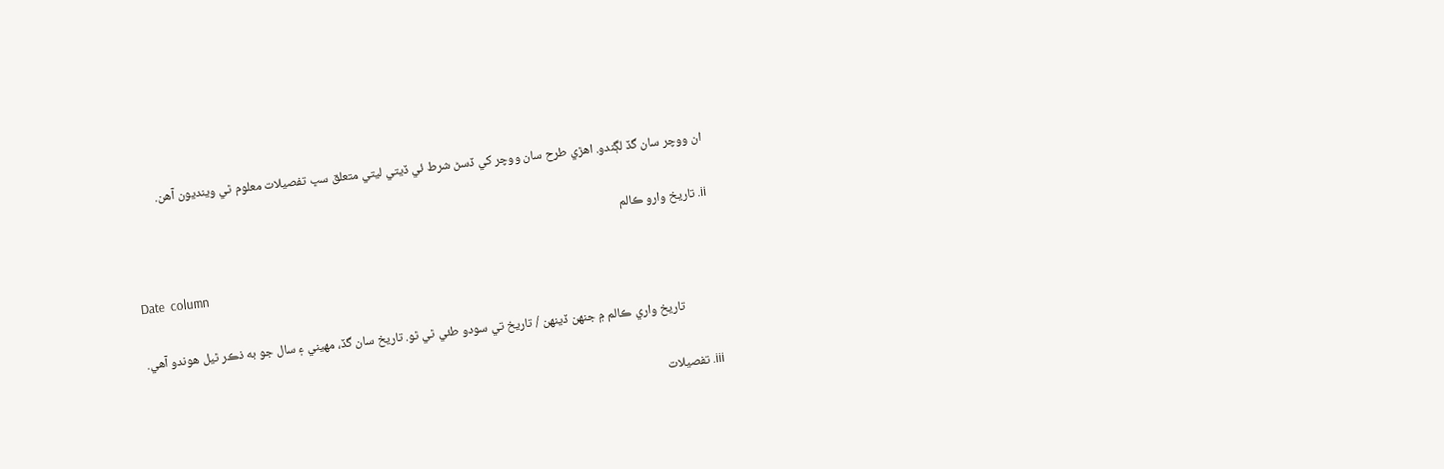ان ووچر سان گڏ لڳندو. اهڙي طرح سان ووچر کي ڏسڻ شرط ئي ڏيتي ليتي متعلق سڀ تفصيلات معلوم ٿي وينديون آهن.

ii. تاريخ وارو ڪالم

Date  column

            تاريخ واري ڪالم ۾ جنهن ڏينهن / تاريخ تي سودو طئي ٿي ٿو. تاريخ سان گڏ، مهيني ۽ سال جو به ذڪر ٿيل هوندو آهي.

iii. تفصيلات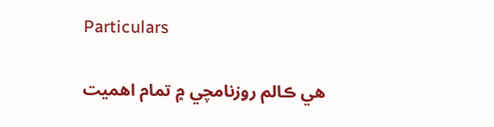Particulars

            هي ڪالم روزنامچي ۾ تمام اهميت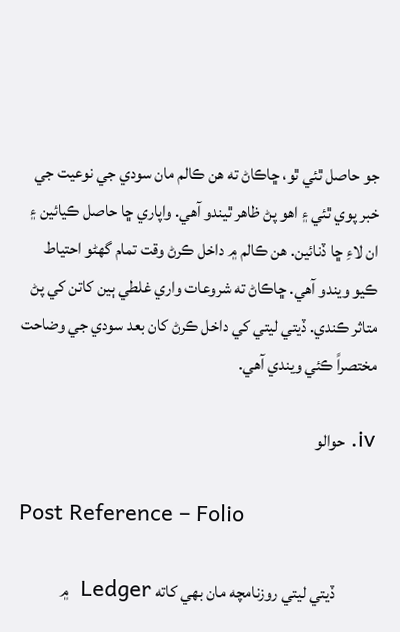جو حاصل ٿئي ٿو، ڇاڪاڻ ته هن ڪالم مان سودي جي نوعيت جي خبر پوي ٿئي ۽ اهو پڻ ظاهر ٿيندو آهي. واپاري ڇا حاصل ڪيائين ۽ ان لاءِ ڇا ڏنائين. هن ڪالم ۾ داخل ڪرڻ وقت تمام گهڻو احتياط ڪيو ويندو آهي. ڇاڪاڻ ته شروعات واري غلطي ٻين کاتن کي پڻ متاثر ڪندي. ڏيتي ليتي کي داخل ڪرڻ کان بعد سودي جي وضاحت مختصراً ڪئي ويندي آهي.

iv. حوالو

Post Reference – Folio

            ڏيتي ليتي روزنامچه مان بهي کاته Ledger  ۾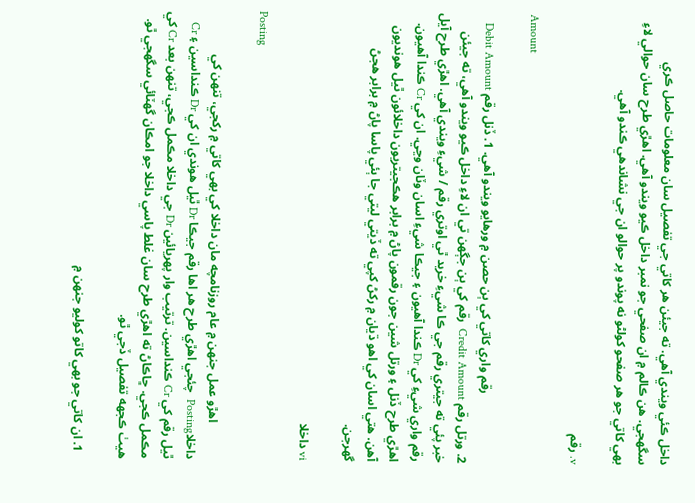داخل ڪئي ويندي آهي. ته جيئن هر کاتي جي تفصيل سان معلومات حاصل ڪري سگهجي. هن ڪالم ۾ ان صفحي جو نمبر داخل ڪيو ويندو آهي. اهڙي طرح سان حوالي لاءِ بهي کاتي جو هر صفحو کولڻو نه پوندو پر حوالو ان جي نشاندهي ڪندو آهي.

v. رقم

Amount

                      رقم واري کاتي کي ٻن حصن ۾ ورهايو ويندو آهي. 1. ڏنل رقم Debit Amount  2. ورتل رقم Credit Amount  رقم کي ٻن جڳهن تي ان لاءِ داخل ڪيو ويندو آهي، ته جيئن خبر پئي ته جيتري رقم جي ڪا شيءِ خريد ٿي اوتري رقم / شيءِ ويندي آهي. اهڙي طرح آيل رقم واري شيءِ کي Dr ڪندا آهيون ۽ جيڪا شيءِ اسان وٽان وڃي. ان کي Cr ڪندا آهيون. اهڙي طرح ڏنل ۽ ورتل شين جون رقمون پاڻ ۾ برابر هڪجيتريون داخلائون ٿيل هونديون آهن. هتي اسان کي اهو ڌيان ۾ رکڻ کپي ته ڏيتي ليتي جا ٻئي پاسا پاڻ ۾ برابر هجڻ گهرجن.

vi داخلا

Posting

            اهڙو عمل جنهن ۾ عام روزنامچه مان داخلا کي بهي کاتي ۾ رکجي، تنهن کي داخلاPosting  چئجي اهڙي طرح هر اها رقم جيڪا Dr ٿيل هوندي ان کي Dr ڪنداسين ۽ Cr ٿيل رقم کي Cr ڪنداسين. ترتيب وار پهريائين Dr جي داخلا مڪمل ڪجي، تنهن بعد Cr کي مڪمل ڪجي. ڇاڪاڻ ته اهڙي طرح سان غلط پاسي داخلا جو امڪان گهٽائي سگهجي ٿو. هيٺ ڪجهه تفصيل ڏجي ٿو.

  1. ان کاتي جو بهي کاتو کوليو جنهن ۾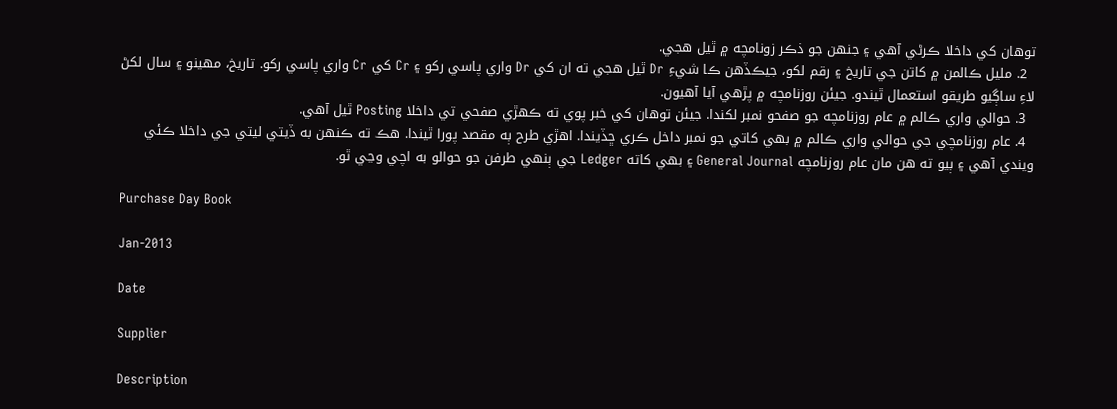توهان کي داخلا ڪرڻي آهي ۽ جنهن جو ذڪر زونامچه ۾ ٿيل هجي.
  2. مليل ڪالمن ۾ کاتن جي تاريخ ۽ رقم لکو، جيڪڏهن ڪا شيءِ Dr ٿيل هجي ته ان کي Dr واري پاسي رکو ۽ Cr کي Cr واري پاسي رکو. تاريخ، مهينو ۽ سال لکڻ لاءِ ساڳيو طريقو استعمال ٿيندو. جيئن روزنامچه ۾ پڙهي آيا آهيون.
  3. حوالي واري ڪالم ۾ عام روزنامچه جو صفحو نمبر لکندا. جيئن توهان کي خبر پوي ته ڪهڙي صفحي تي داخلا Posting ٿيل آهي.
  4. عام روزنامچي جي حوالي واري ڪالم ۾ بهي کاتي جو نمبر داخل ڪري ڇڏيندا. اهڙي طرح ٻه مقصد پورا ٿيندا. هڪ ته ڪنهن به ڏيتي ليتي جي داخلا ڪئي ويندي آهي ۽ ٻيو ته هن مان عام روزنامچه General Journal ۽ بهي کاته Ledger جي ٻنهي طرفن جو حوالو به اچي وڃي ٿو.

Purchase Day Book

Jan-2013

Date

Supplier

Description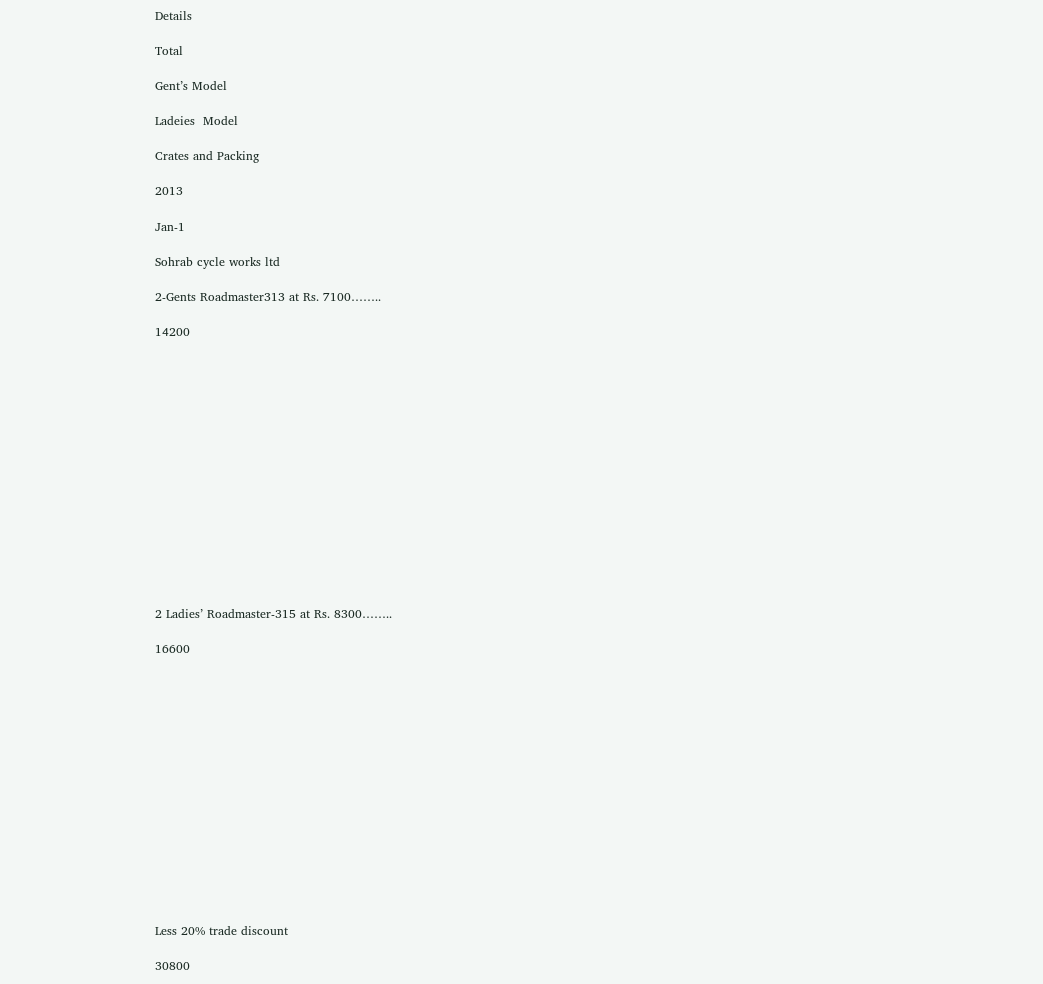Details

Total

Gent’s Model

Ladeies  Model

Crates and Packing

2013

Jan-1

Sohrab cycle works ltd

2-Gents Roadmaster313 at Rs. 7100……..

14200















2 Ladies’ Roadmaster-315 at Rs. 8300……..

16600















Less 20% trade discount

30800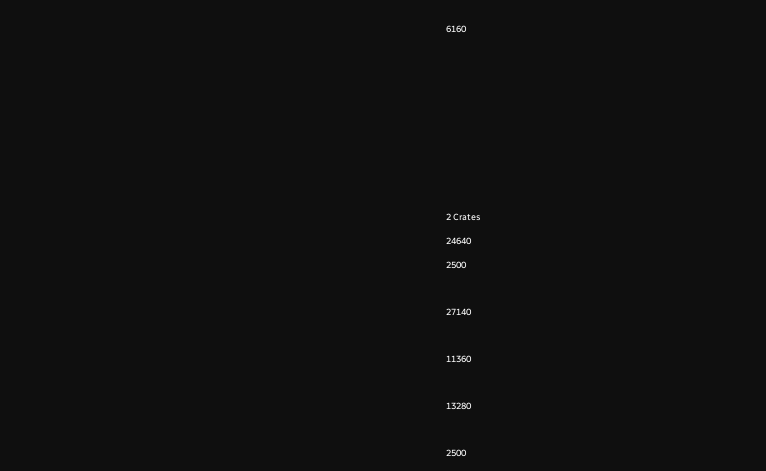6160















2 Crates

24640

2500



27140



11360



13280



2500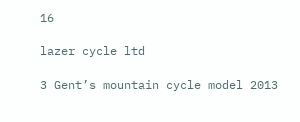16

lazer cycle ltd

3 Gent’s mountain cycle model 2013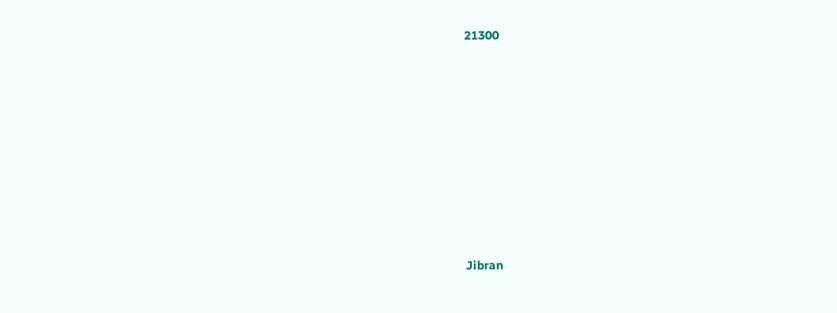21300











Jibran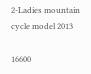2-Ladies mountain cycle model 2013

16600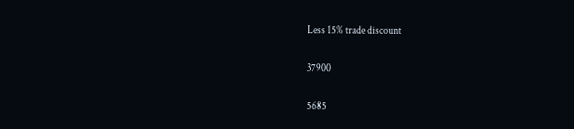Less 15% trade discount

37900

5685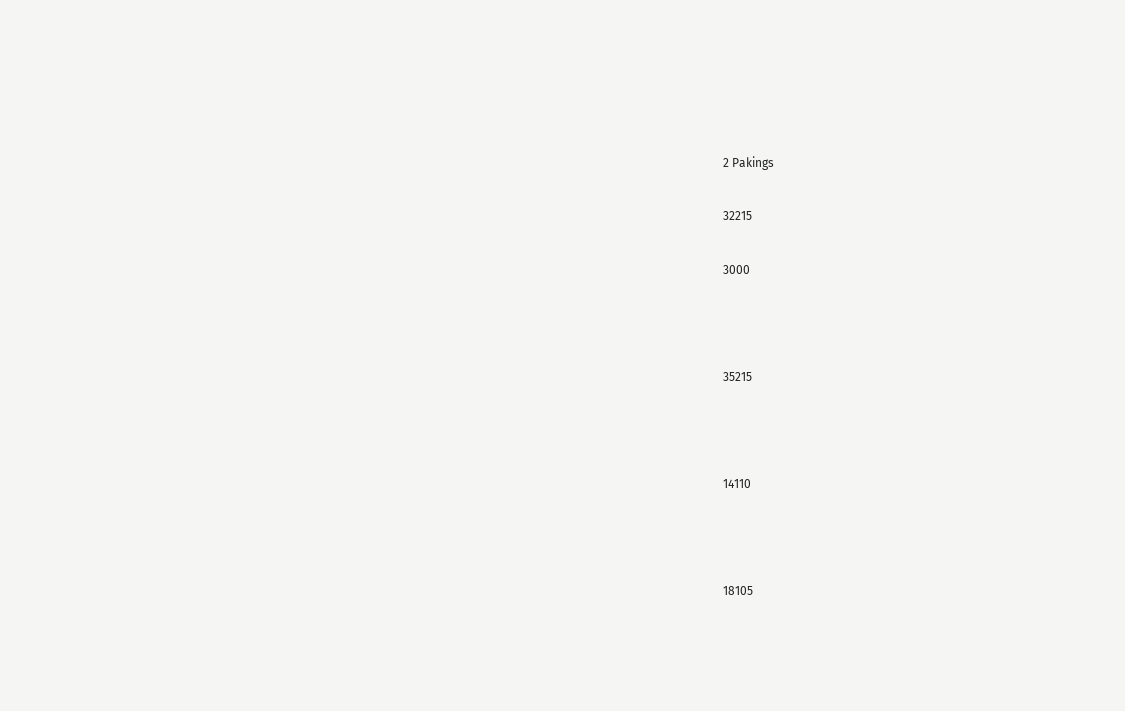2 Pakings

32215

3000



35215



14110



18105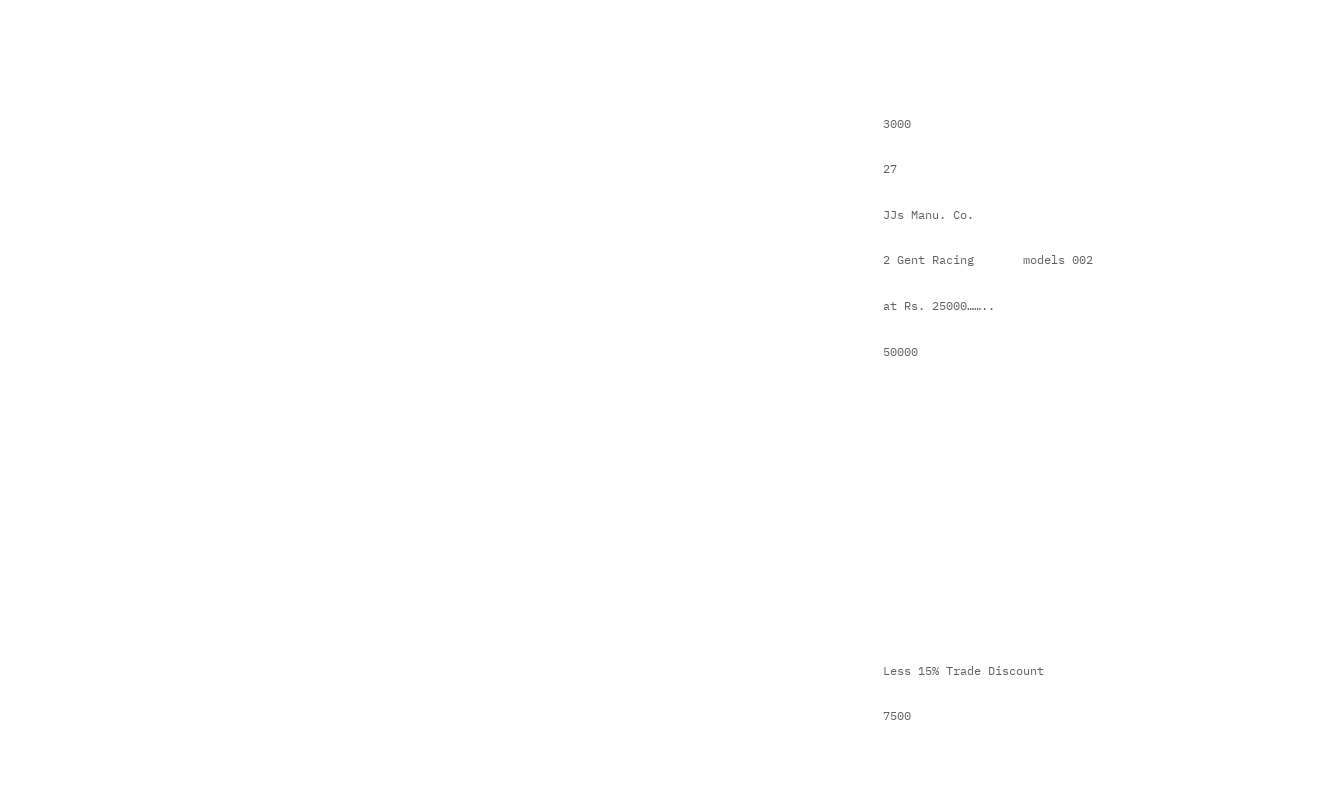3000

27

JJs Manu. Co.

2 Gent Racing       models 002

at Rs. 25000……..

50000













Less 15% Trade Discount

7500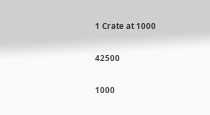1 Crate at 1000

42500

1000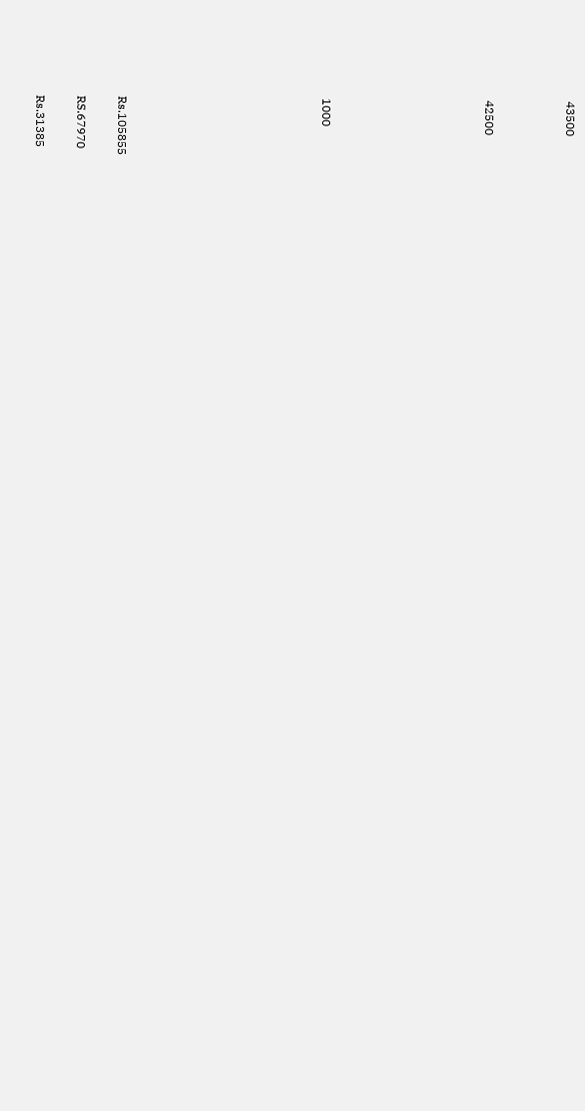43500



42500







1000









Rs.105855

RS.67970

Rs.31385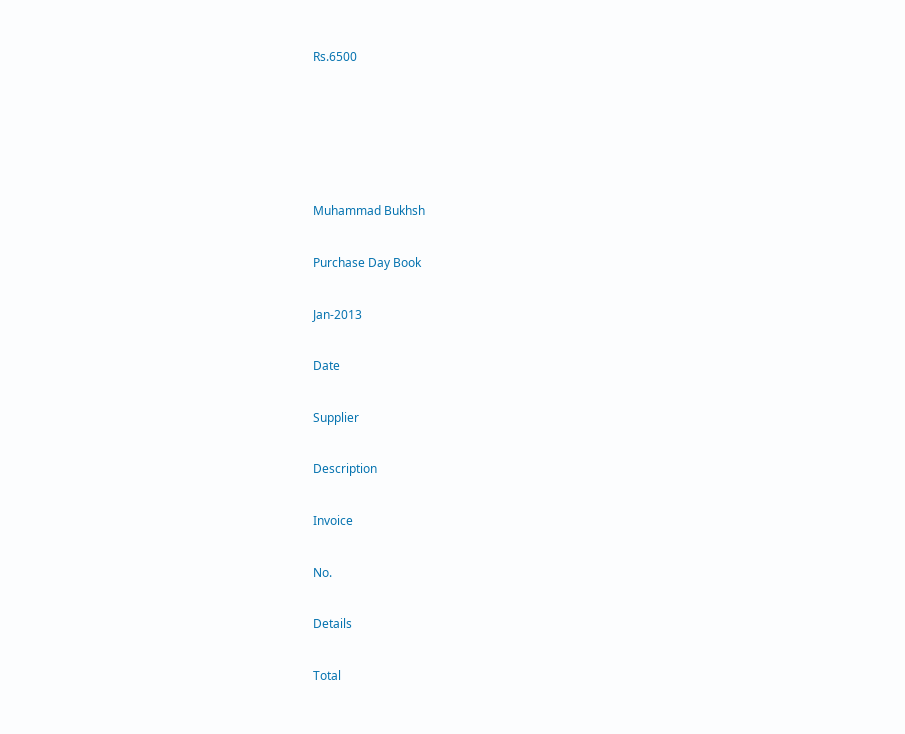Rs.6500





Muhammad Bukhsh

Purchase Day Book

Jan-2013

Date

Supplier

Description

Invoice

No.

Details

Total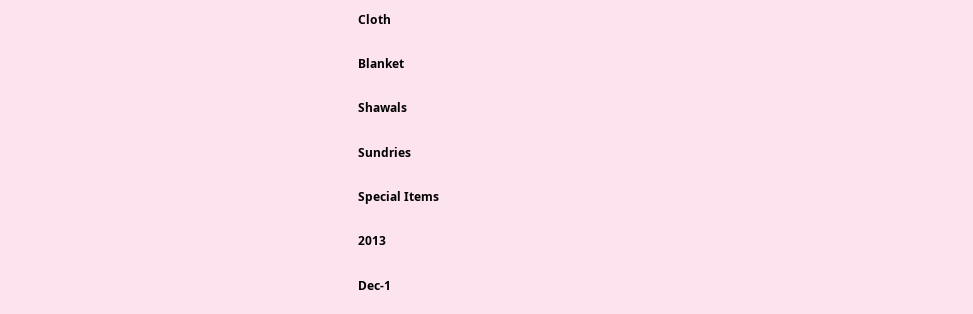Cloth

Blanket

Shawals

Sundries

Special Items

2013

Dec-1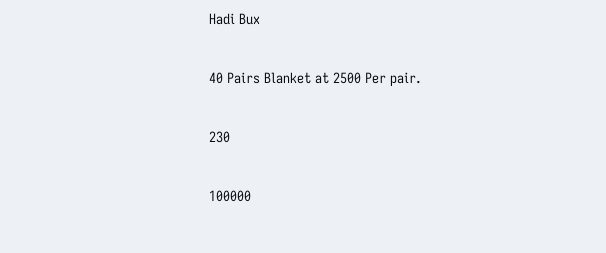Hadi Bux

40 Pairs Blanket at 2500 Per pair.

230

100000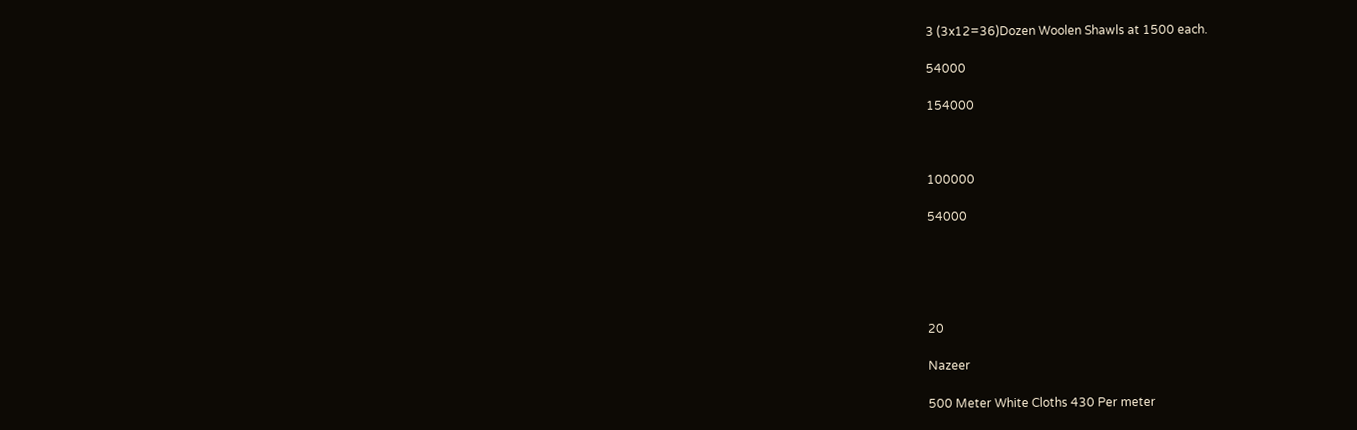3 (3x12=36)Dozen Woolen Shawls at 1500 each.

54000

154000



100000

54000





20

Nazeer

500 Meter White Cloths 430 Per meter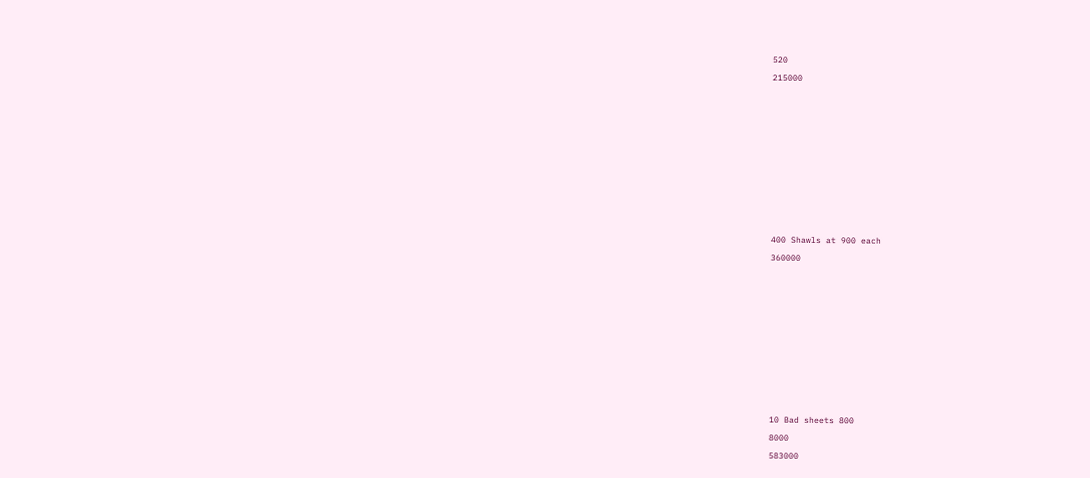520

215000

















400 Shawls at 900 each

360000

















10 Bad sheets 800

8000

583000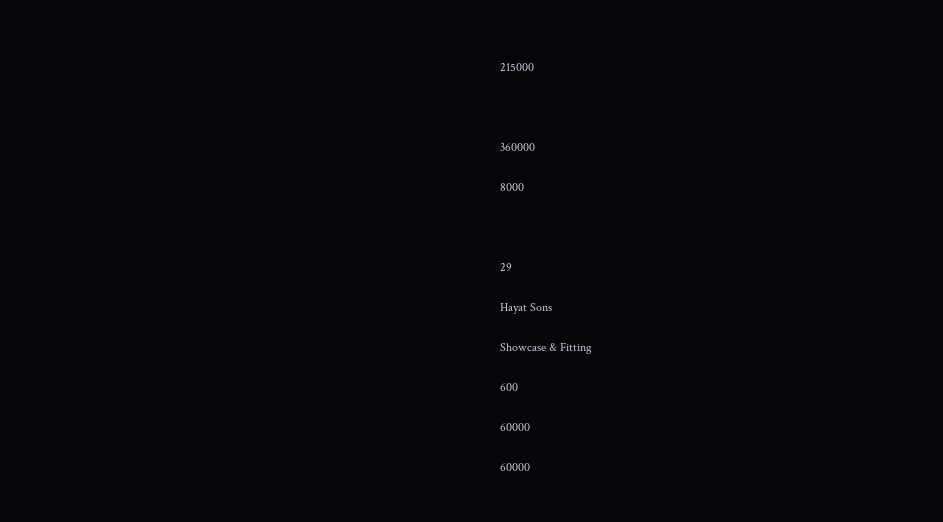215000



360000

8000



29

Hayat Sons

Showcase & Fitting

600

60000

60000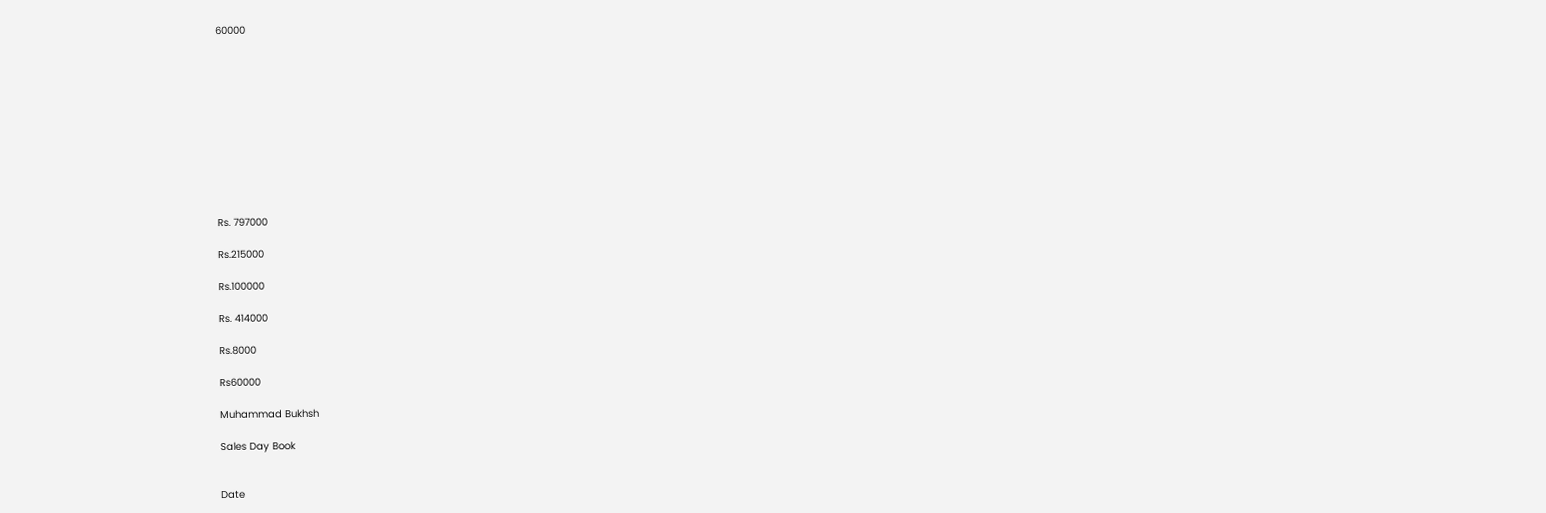60000











Rs. 797000

Rs.215000

Rs.100000

Rs. 414000

Rs.8000

Rs60000

Muhammad Bukhsh

Sales Day Book


Date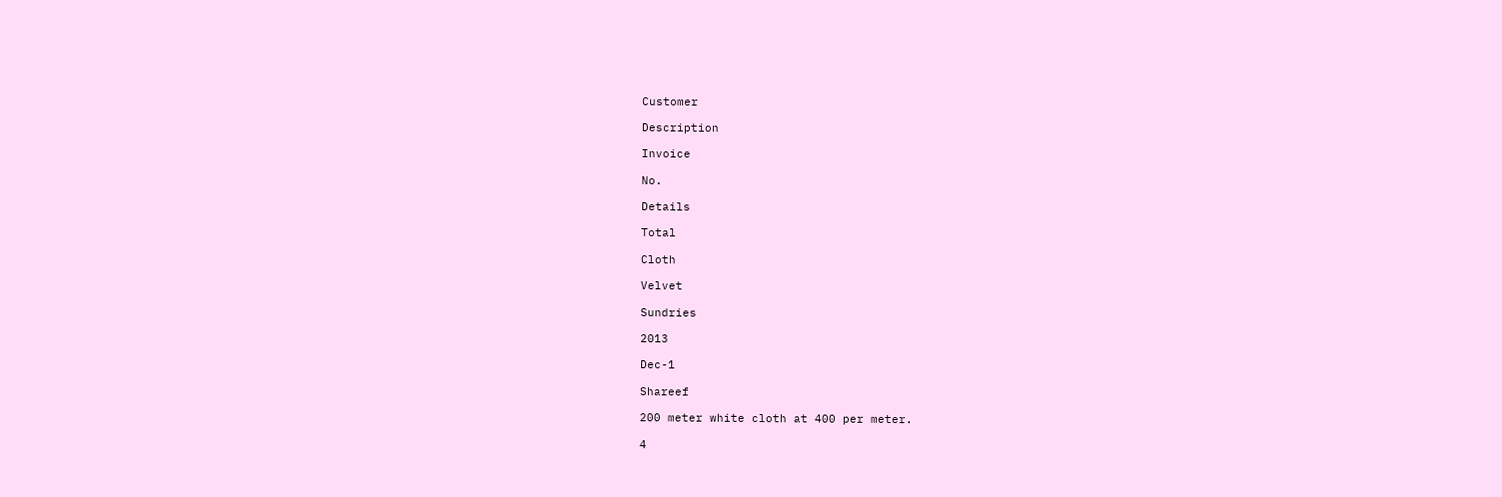Customer

Description

Invoice

No.

Details

Total

Cloth

Velvet

Sundries

2013

Dec-1

Shareef

200 meter white cloth at 400 per meter.

4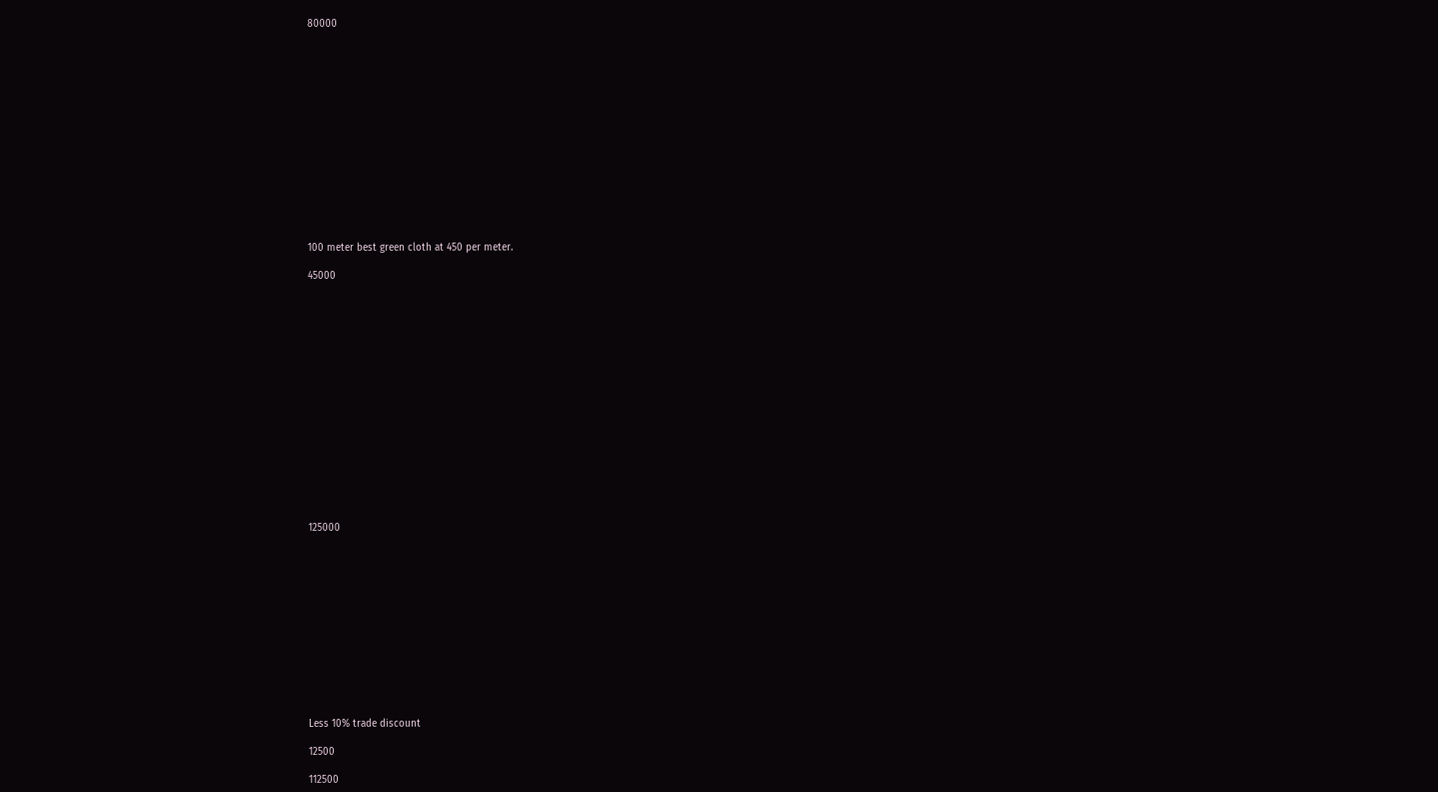80000















100 meter best green cloth at 450 per meter.

45000

















125000













Less 10% trade discount

12500

112500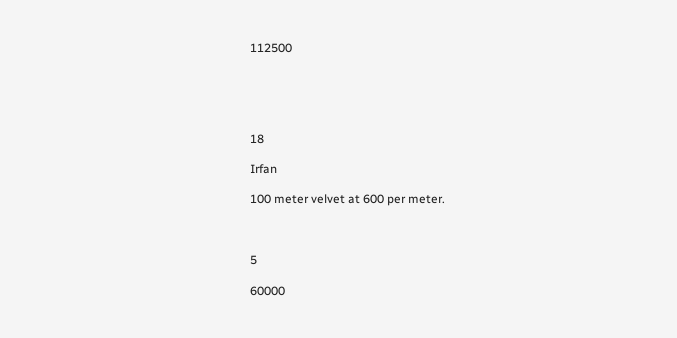112500





18

Irfan

100 meter velvet at 600 per meter.



5

60000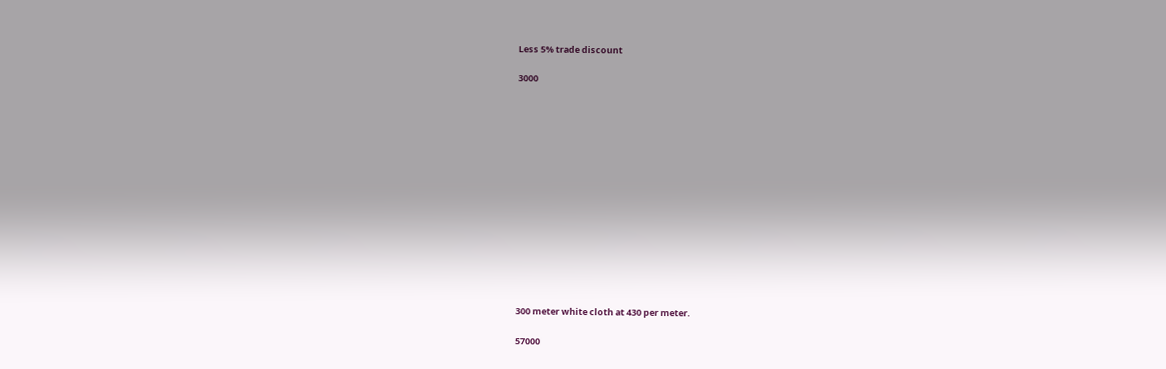Less 5% trade discount

3000















300 meter white cloth at 430 per meter.

57000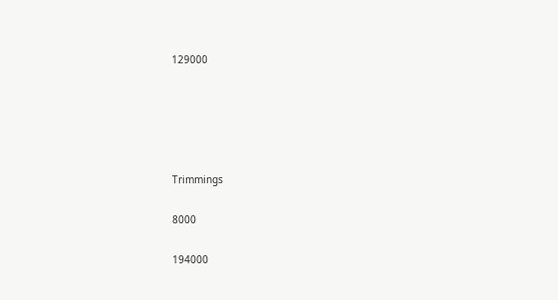129000





Trimmings

8000

194000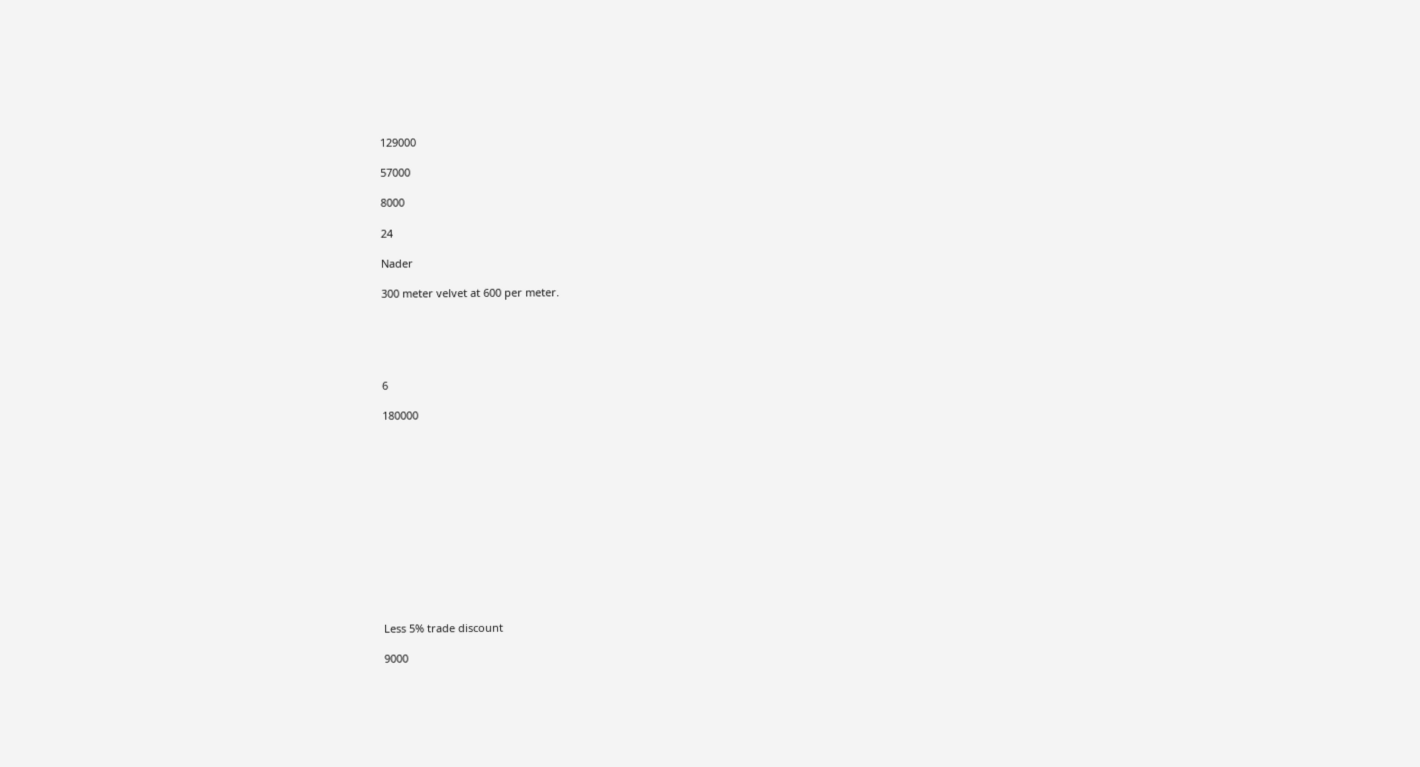129000

57000

8000

24

Nader

300 meter velvet at 600 per meter.





6

180000













Less 5% trade discount

9000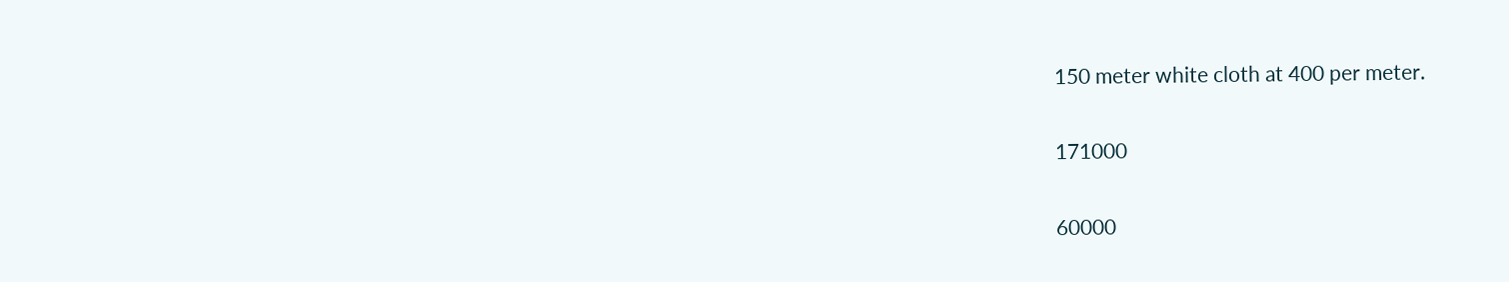150 meter white cloth at 400 per meter.

171000

60000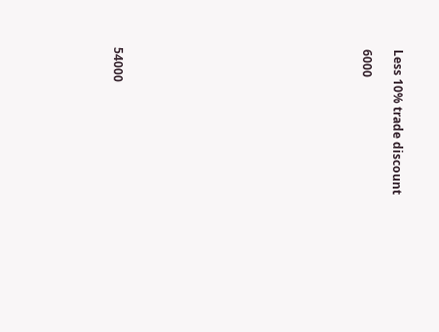Less 10% trade discount

6000















54000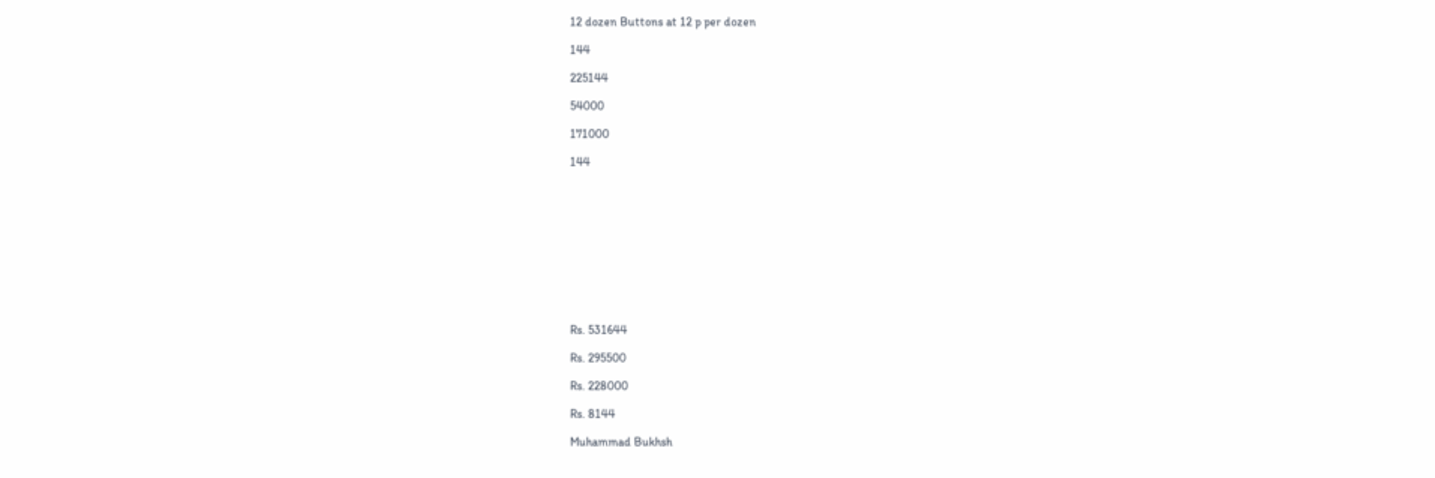12 dozen Buttons at 12 p per dozen

144

225144

54000

171000

144











Rs. 531644

Rs. 295500

Rs. 228000

Rs. 8144

Muhammad Bukhsh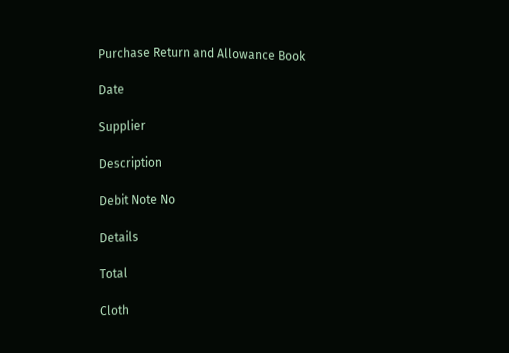Purchase Return and Allowance Book

Date

Supplier

Description

Debit Note No

Details

Total

Cloth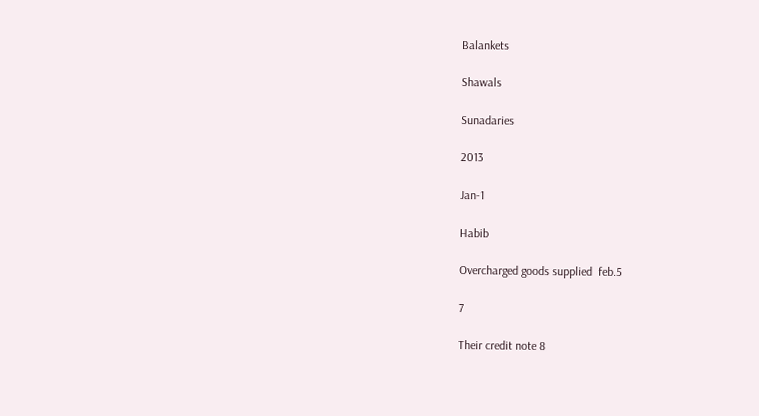Balankets

Shawals

Sunadaries

2013

Jan-1

Habib

Overcharged goods supplied  feb.5

7

Their credit note 8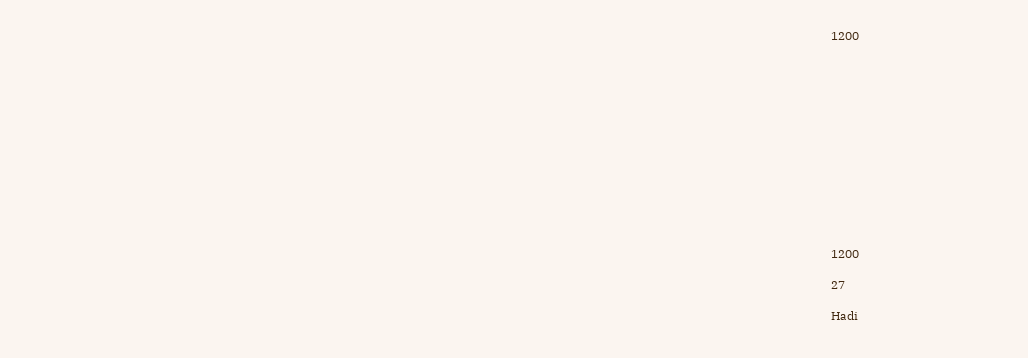1200













1200

27

Hadi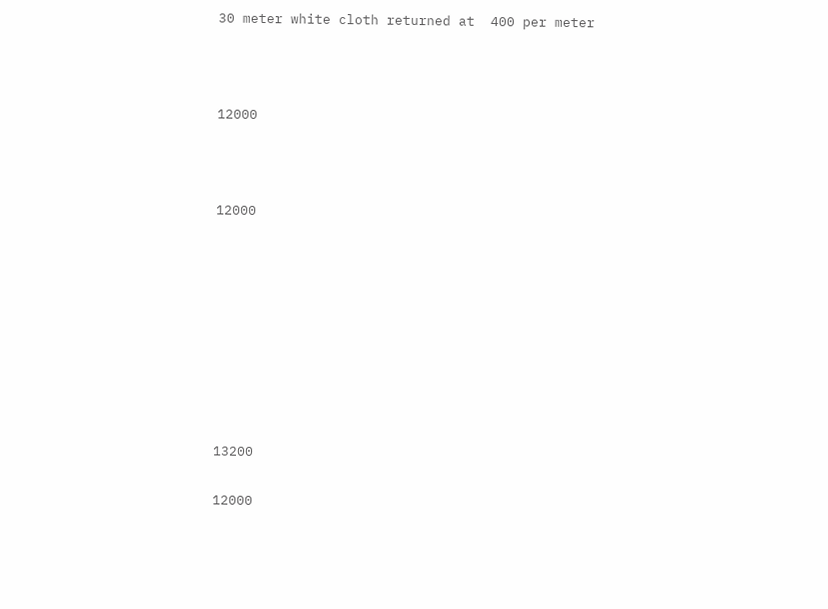30 meter white cloth returned at  400 per meter



12000



12000









13200

12000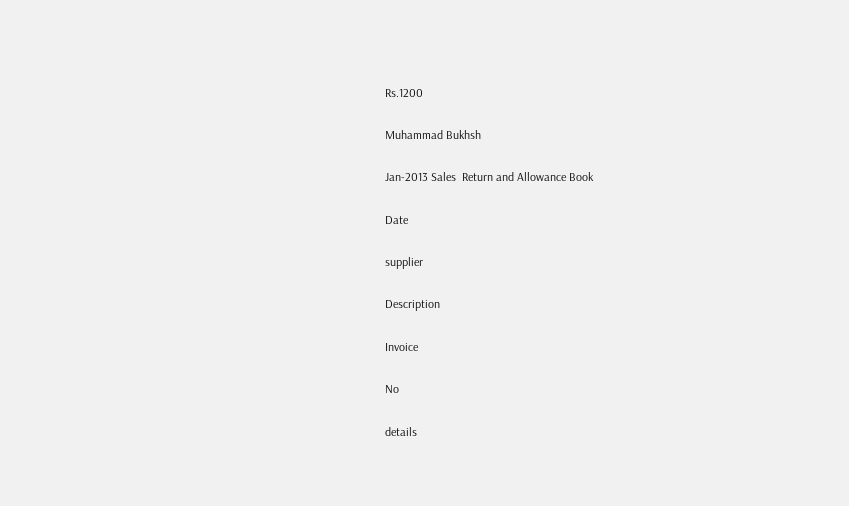Rs.1200

Muhammad Bukhsh

Jan-2013 Sales  Return and Allowance Book

Date

supplier

Description

Invoice

No

details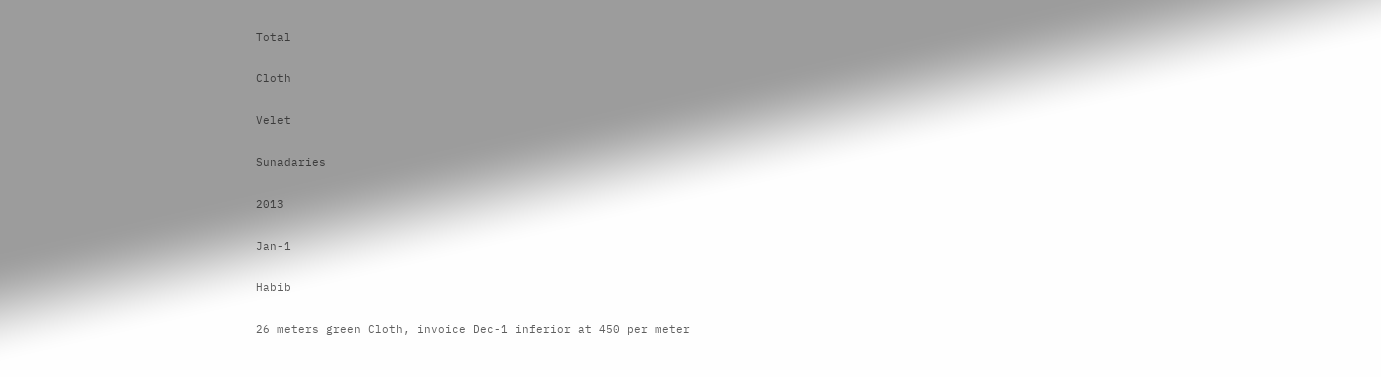Total

Cloth

Velet

Sunadaries

2013

Jan-1

Habib

26 meters green Cloth, invoice Dec-1 inferior at 450 per meter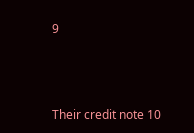9



Their credit note 10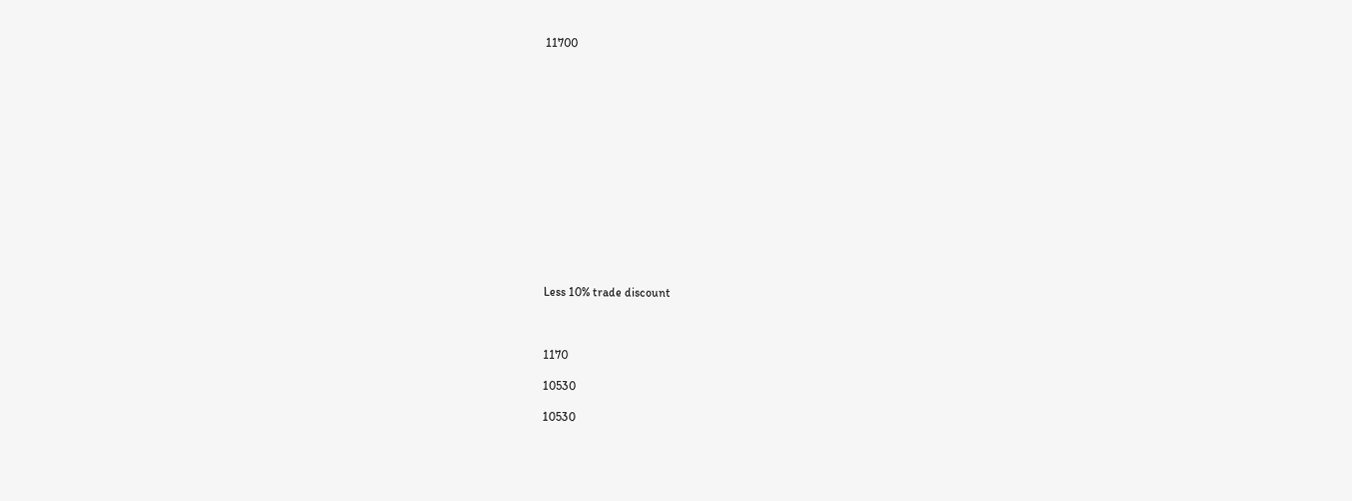11700















Less 10% trade discount



1170

10530

10530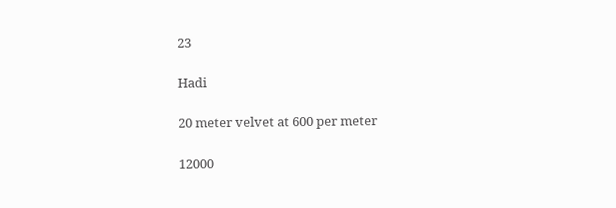23

Hadi

20 meter velvet at 600 per meter

12000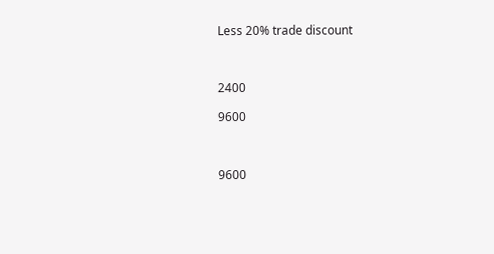Less 20% trade discount



2400

9600



9600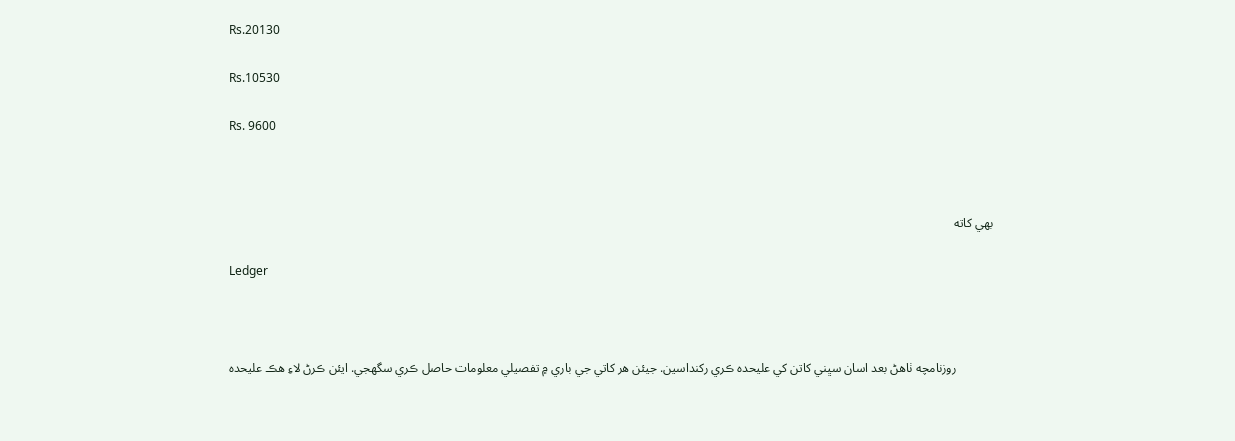Rs.20130

Rs.10530

Rs. 9600



بهي کاته

Ledger



            روزنامچه ٺاهڻ بعد اسان سڀني کاتن کي عليحده ڪري رکنداسين. جيئن هر کاتي جي باري ۾ تفصيلي معلومات حاصل ڪري سگهجي. ايئن ڪرڻ لاءِ هڪ عليحده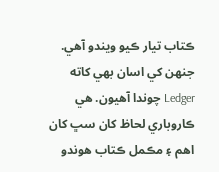ڪتاب تيار ڪيو ويندو آهي. جنهن کي اسان بهي کاته Ledger چوندا آهيون. هي ڪاروباري لحاظ کان سڀ کان اهم ۽ مڪمل ڪتاب هوندو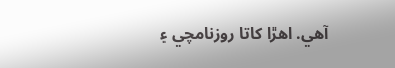آهي. اهڙا کاتا روزنامچي ۽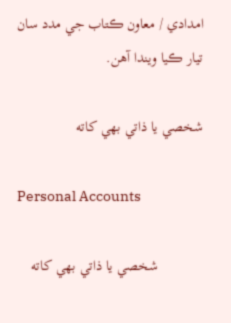امدادي / معاون ڪتاب جي مدد سان تيار ڪيا ويندا آهن.

شخصي يا ذاتي بهي کاته

Personal Accounts

            شخصي يا ذاتي بهي کاته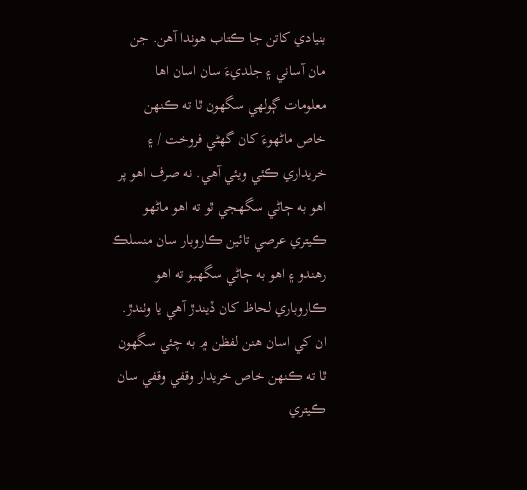بنيادي کاتن جا ڪتاب هوندا آهن. جن مان آساني ۽ جلديءَ سان اسان اها معلومات ڳولهي سگهون ٿا ته ڪنهن خاص ماڻهوءَ کان گهڻي فروخت / ۽ خريداري ڪئي ويئي آهي. نه صرف اهو پر اهو به ڄاڻي سگهجي ٿو ته اهو ماڻهو ڪيتري عرصي تائين ڪاروبار سان منسلڪ رهندو ۽ اهو به ڄاڻي سگهبو ته اهو ڪاروباري لحاظ کان ڏيندڙ آهي يا وٺندڙ. ان کي اسان هنن لفظن ۾ به چئي سگهون ٿا ته ڪنهن خاص خريدار وقفي وقفي سان ڪيتري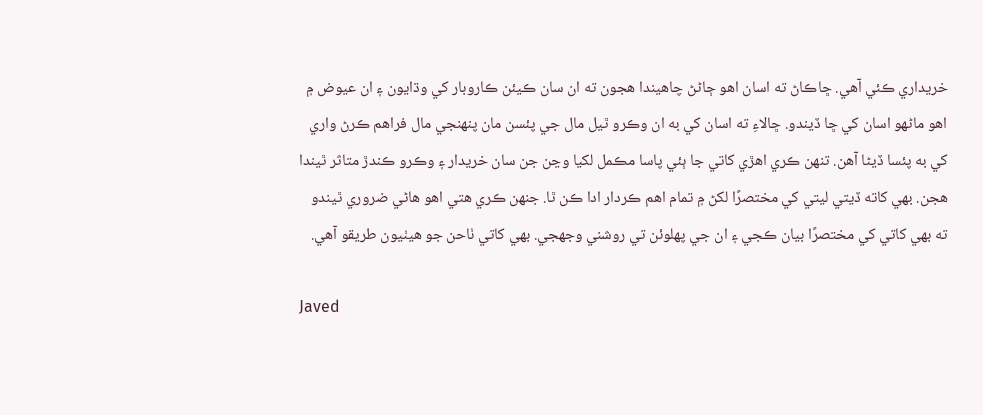خريداري ڪئي آهي. ڇاڪاڻ ته اسان اهو ڄاڻڻ چاهيندا هجون ته ان سان ڪيئن ڪاروبار کي وڌايون ۽ ان عيوض ۾ اهو ماڻهو اسان کي ڇا ڏيندو. ڇالاءِ ته اسان کي به ان وڪرو ٿيل مال جي پئسن مان پنهنجي مال فراهم ڪرڻ واري کي به پئسا ڏيڻا آهن. تنهن ڪري اهڙي کاتي جا ٻئي پاسا مڪمل لکيا وڃن جن سان خريدار ۽ وڪرو ڪندڙ متاثر ٿيندا هجن. بهي کاته ڏيتي ليتي کي مختصرًا لکڻ ۾ تمام اهم ڪردار ادا ڪن ٿا. جنهن ڪري هتي اهو هاڻي ضروري ٿيندو ته بهي کاتي کي مختصرًا بيان ڪجي ۽ ان جي پهلوئن تي روشني وجهجي. بهي کاتي ٺاحن جو هيٺيون طريقو آهي.

Javed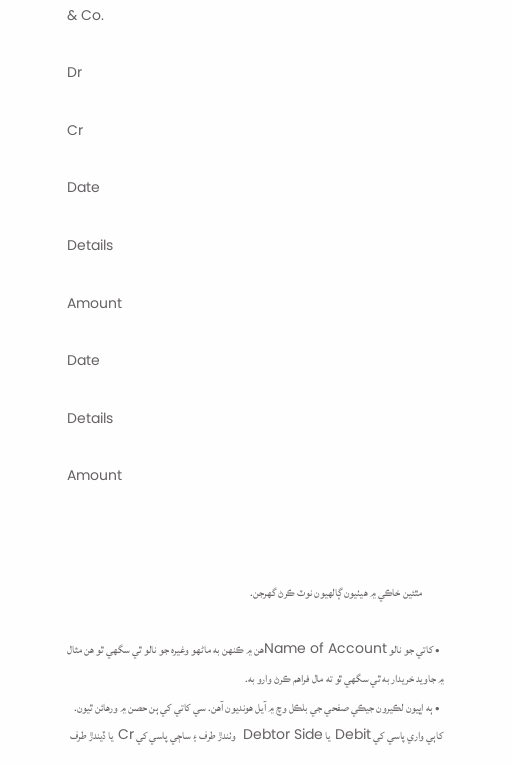& Co.

Dr

Cr

Date

Details

Amount

Date

Details

Amount



          مٿئين خاڪي ۾ هيٺيون ڳالهيون نوٽ ڪرڻ گهرجن.

  • کاتي جو نالو Name of Accountهن ۾ ڪنهن به ماڻهو وغيره جو نالو ٿي سگهي ٿو هن مثال ۾ جاويد خريدار به ٿي سگهي ٿو ته مال فراهم ڪرڻ وارو به.
  • ٻه اڀيون لڪيرون جيڪي صفحي جي بلڪل وچ ۾ آيل هونديون آهن. سي کاتي کي ٻن حصن ۾ ورهائن ٿيون. کاٻي واري پاسي کي Debit يا Debtor Side  وٺندڙ طرف ۽ ساڄي پاسي کي Cr يا ڏيندڙ طرف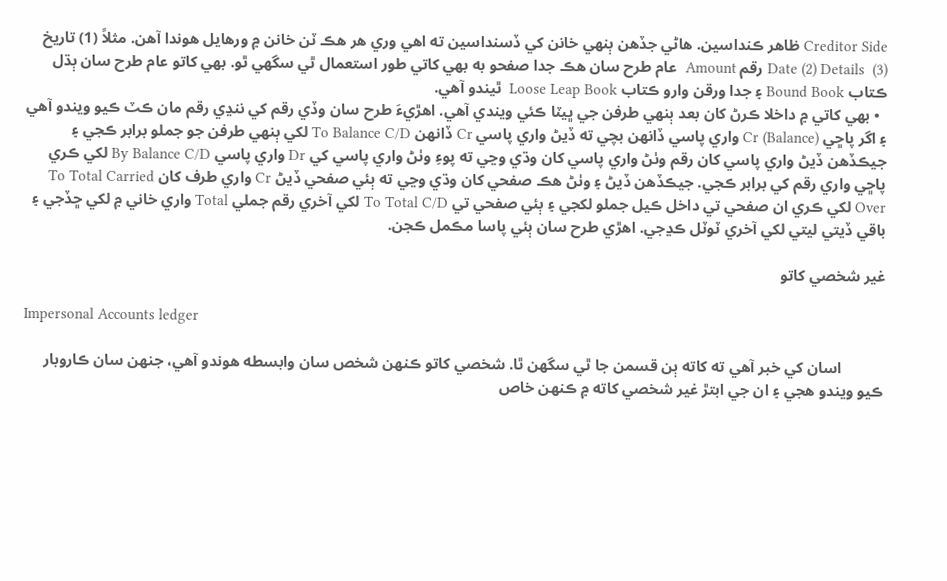Creditor Side ظاهر ڪنداسين. هاڻي جڏهن ٻنهي خانن کي ڏسنداسين ته اهي وري هر هڪ ٽن خانن ۾ ورهايل هوندا آهن. مثلاً (1) تاريخ Date (2) Details  (3) رقم Amount  عام طرح سان هڪ جدا صفحو به بهي کاتي طور استعمال ٿي سگهي ٿو. بهي کاتو عام طرح سان ٻڌل ڪتاب Bound Book ۽ جدا ورقن وارو ڪتاب Loose Leap Book  ٿيندو آهي.
  • بهي کاتي ۾ داخلا ڪرڻ کان بعد ٻنهي طرفن جي ڀيٽا ڪئي ويندي آهي. اهڙيءَ طرح سان وڏي رقم کي ننڍي رقم مان ڪٽ ڪيو ويندو آهي ۽ اگر پاڇي (Balance) Cr واري پاسي ڏانهن بچي ته ڏيڻ واري پاسي Cr ڏانهن To Balance C/D لکي ٻنهي طرفن جو جملو برابر ڪجي ۽ جيڪڏهن ڏيڻ واري پاسي کان رقم وٺڻ واري پاسي کان وڌي وڃي ته پوءِ وٺڻ واري پاسي کي Dr واري پاسي By Balance C/D لکي ڪري پاڇي واري رقم کي برابر ڪجي. جيڪڏهن ڏيڻ ۽ وٺڻ هڪ صفحي کان وڌي وڃي ته ٻئي صفحي ڏيڻ Cr واري طرف کان To Total Carried Over لکي ڪري ان صفحي تي داخل ڪيل جملو لکجي ۽ ٻئي صفحي تي To Total C/D لکي آخري رقم جملي Total واري خاني ۾ لکي ڇڏجي ۽ باقي ڏيتي ليتي لکي آخري ٽوٽل ڪڍجي. اهڙي طرح سان ٻئي پاسا مڪمل ڪجن.

غير شخصي کاتو

Impersonal Accounts ledger

           اسان کي خبر آهي ته کاته ٻن قسمن جا ٿي سگهن ٿا. شخصي کاتو ڪنهن شخص سان وابسطه هوندو آهي، جنهن سان ڪاروبار ڪيو ويندو هجي ۽ ان جي ابتڙ غير شخصي کاته ۾ ڪنهن خاص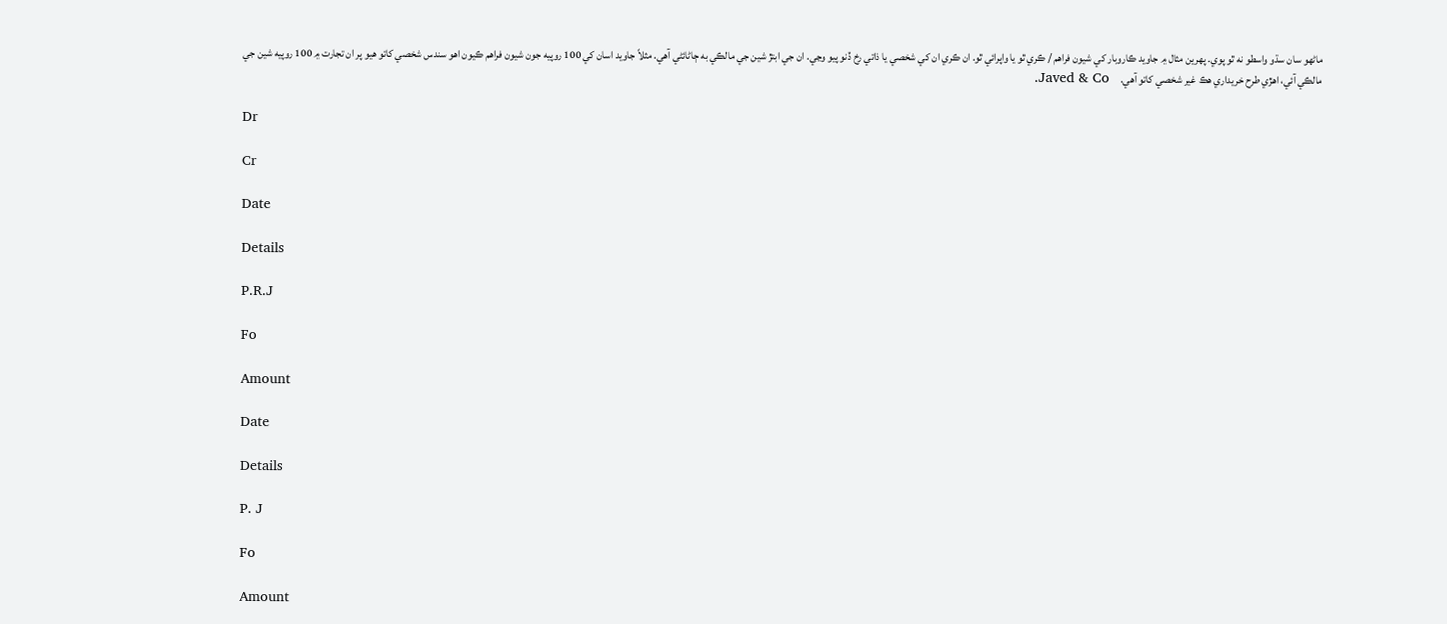ماڻهو سان سڌو واسطو نه ٿو پوي. پهرين مثال ۾ جاويد ڪاروبار کي شيون فراهم / ڪري ٿو يا واپرائي ٿو. ان ڪري ان کي شخصي يا ذاتي رخ ڏنو پيو وڃي. ان جي ابتڙ شين جي مالڪي به ڄاڻائڻي آهي. مثلاً جاويد اسان کي 100 روپيه جون شيون فراهم ڪيون اهو سندس شخصي کاتو هيو پر ان تجارت ۾ 100 روپيه شين جي مالڪي آئي، اهڙي طرح خريداري هڪ غير شخصي کاتو آهي.     Javed & Co.

Dr

Cr

Date

Details

P.R.J

Fo

Amount

Date

Details

P. J

Fo

Amount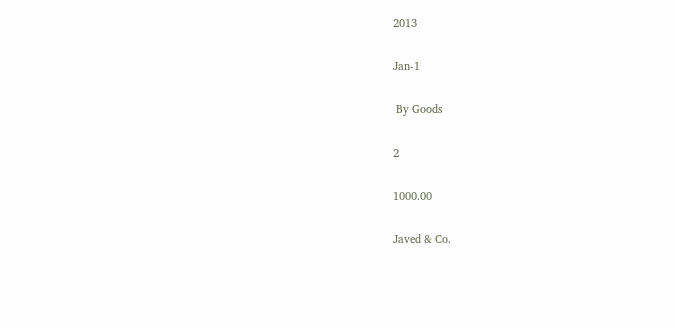2013

Jan-1

 By Goods

2

1000.00

Javed & Co.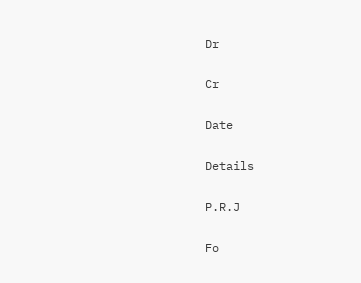Dr

Cr

Date

Details

P.R.J

Fo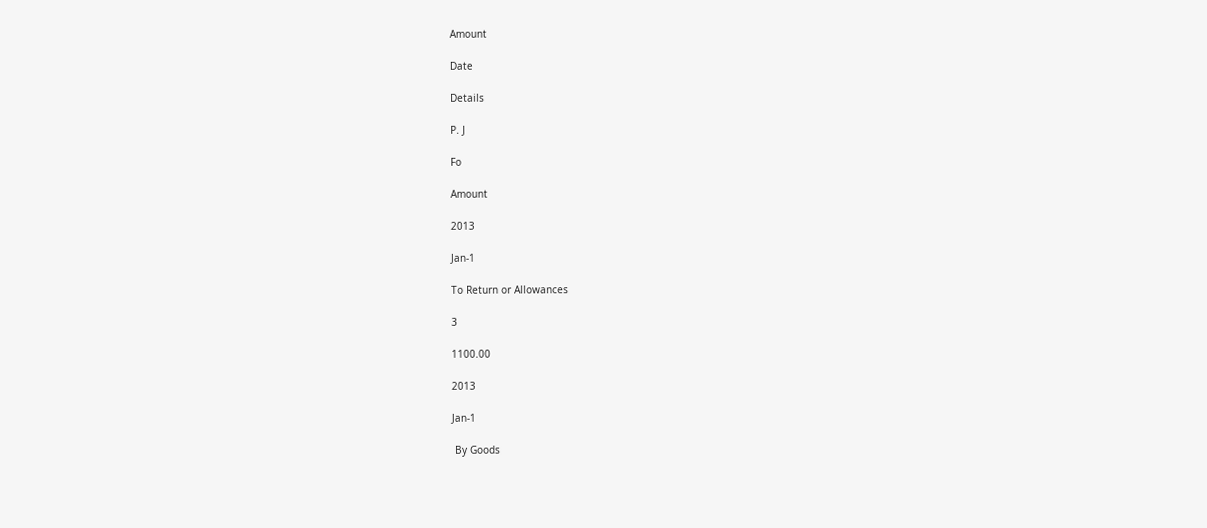Amount

Date

Details

P. J

Fo

Amount

2013

Jan-1

To Return or Allowances

3

1100.00

2013

Jan-1

 By Goods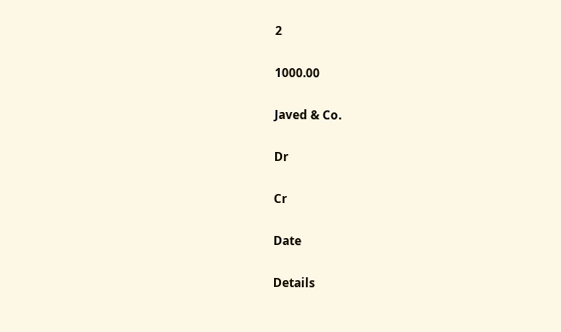2

1000.00

Javed & Co.

Dr

Cr

Date

Details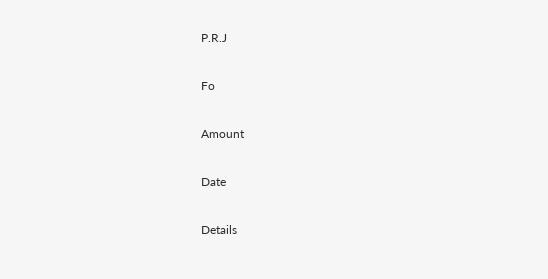P.R.J

Fo

Amount

Date

Details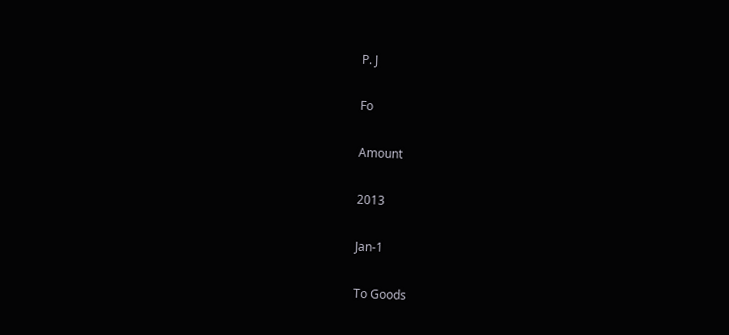P. J

Fo

Amount

2013

Jan-1

To Goods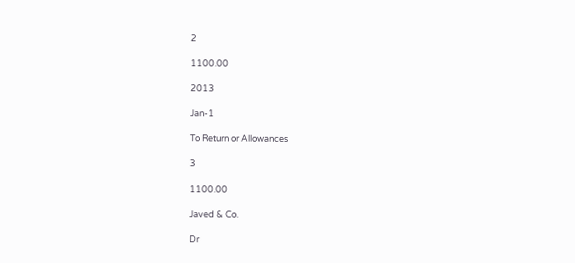2

1100.00

2013

Jan-1

To Return or Allowances

3

1100.00

Javed & Co.

Dr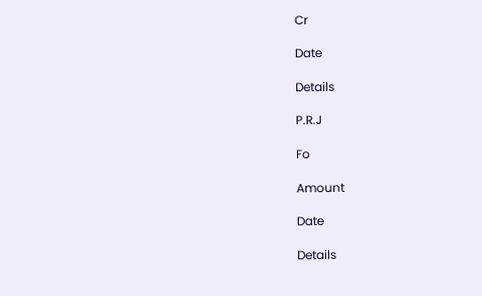Cr

Date

Details

P.R.J

Fo

Amount

Date

Details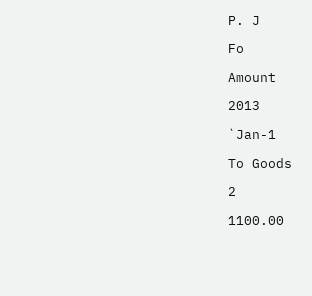P. J

Fo

Amount

2013

`Jan-1

To Goods

2

1100.00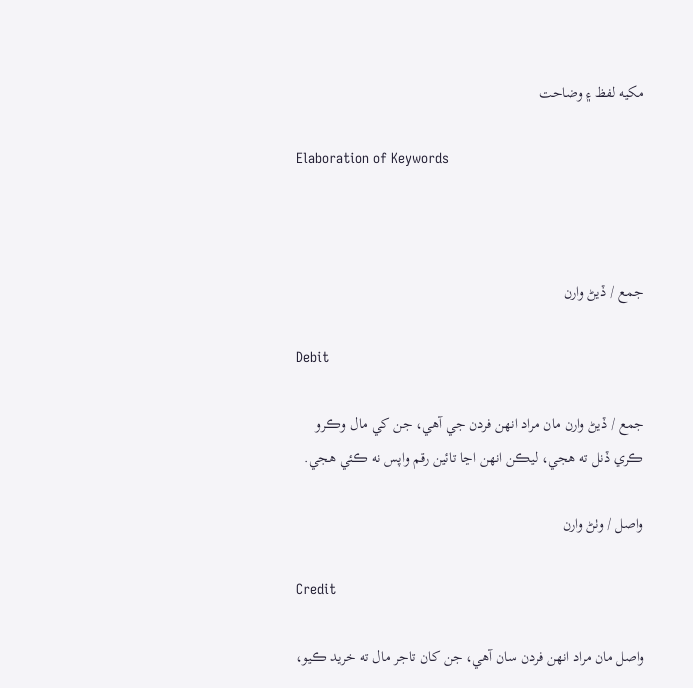مکيه لفظ ۽ وضاحت

Elaboration of Keywords



جمع / ڏيڻ وارن

Debit

جمع / ڏيڻ وارن مان مراد انهن فردن جي آهي، جن کي مال وڪرو ڪري ڏنل ته هجي، ليڪن انهن اڃا تائين رقم واپس نه ڪئي هجي.

واصل / وٺڻ وارن

Credit

واصل مان مراد انهن فردن سان آهي، جن کان تاجر مال ته خريد ڪيو،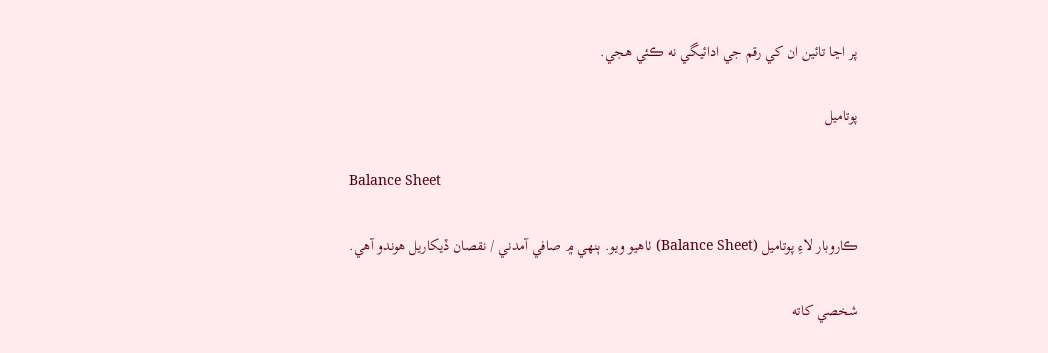پر اڃا تائين ان کي رقم جي ادائيگي نه ڪئي هجي.

پوتاميل

Balance Sheet

ڪاروبار لاءِ پوتاميل (Balance Sheet) ٺاهيو ويو. ٻنهي ۾ صافي آمدني / نقصان ڏيکاريل هوندو آهي.

شخصي کاته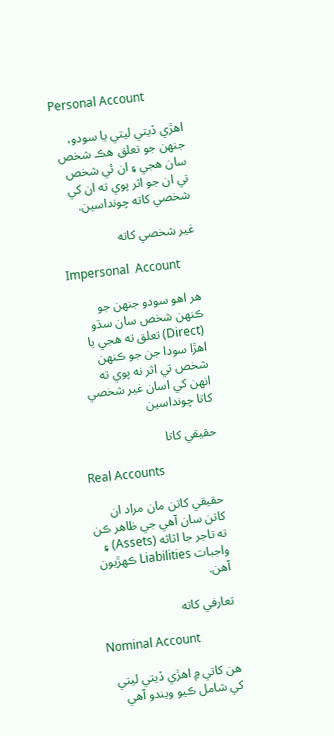Personal Account

اهڙي ڏيتي ليتي يا سودو، جنهن جو تعلق هڪ شخص سان هجي ۽ ان ئي شخص تي ان جو اثر پوي ته ان کي شخصي کاته چونداسين.

غير شخصي کاته

Impersonal  Account

هر اهو سودو جنهن جو ڪنهن شخص سان سڌو (Direct) تعلق ته هجي يا اهڙا سودا جن جو ڪنهن شخص تي اثر نه پوي ته   انهن کي اسان غير شخصي کاتا چونداسين

حقيقي کاتا

Real Accounts

حقيقي کاتن مان مراد ان کاتن سان آهي جي ظاهر ڪن ته تاجر جا اثاثه (Assets) ۽ واجبات Liabilities ڪهڙيون آهن.

تعارفي کاته

Nominal Account

هن کاتي ۾ اهڙي ڏيتي ليتي کي شامل ڪيو ويندو آهي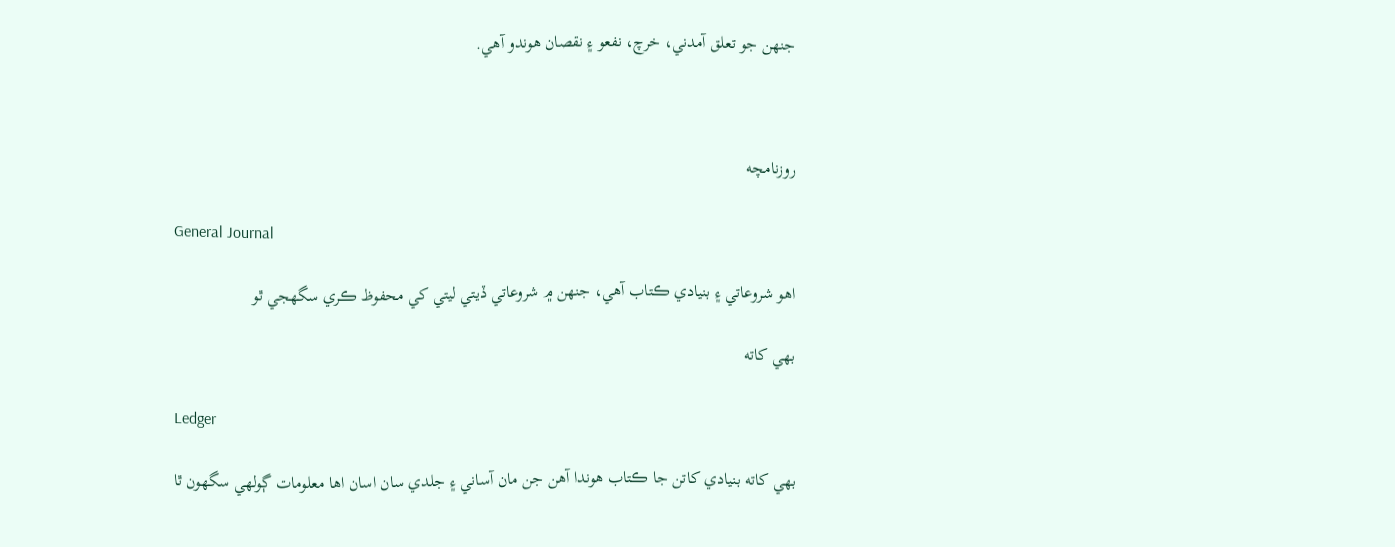جنهن جو تعلق آمدني، خرچ، نفعو ۽ نقصان هوندو آهي.



روزنامچه

General Journal

اهو شروعاتي ۽ بنيادي ڪتاب آهي، جنهن ۾ شروعاتي ڏيتي ليتي کي محفوظ ڪري سگهجي ٿو

بهي کاته

Ledger

بهي کاته بنيادي کاتن جا ڪتاب هوندا آهن جن مان آساني ۽ جلدي سان اسان اها معلومات ڳولهي سگهون ٿا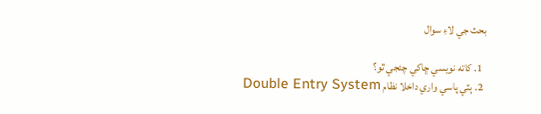بحث جي لاءِ سوال

  1. کاته نويسي ڇاکي چئجي ٿو؟
  2. ٻٽي پاسي واري داخلا نظام Double Entry System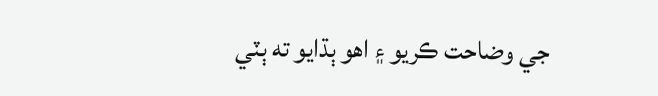جي وضاحت ڪريو ۽ اهو ٻڌايو ته ٻٽي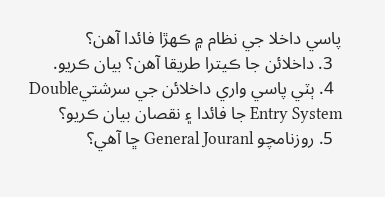پاسي داخلا جي نظام ۾ ڪهڙا فائدا آهن؟
  3. داخلائن جا ڪيترا طريقا آهن؟ بيان ڪريو.
  4. ٻٽي پاسي واري داخلائن جي سرشتيDouble Entry System جا فائدا ۽ نقصان بيان ڪريو؟
  5. روزنامچو General Jouranl ڇا آهي؟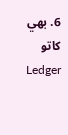6. بهي کاتو Ledger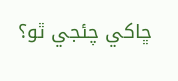ڇاکي چئجي ٿو؟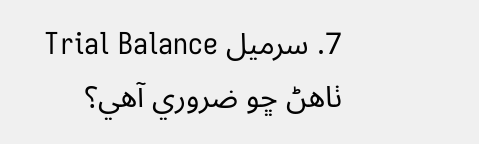7. سرميل Trial Balance ٺاهڻ ڇو ضروري آهي؟